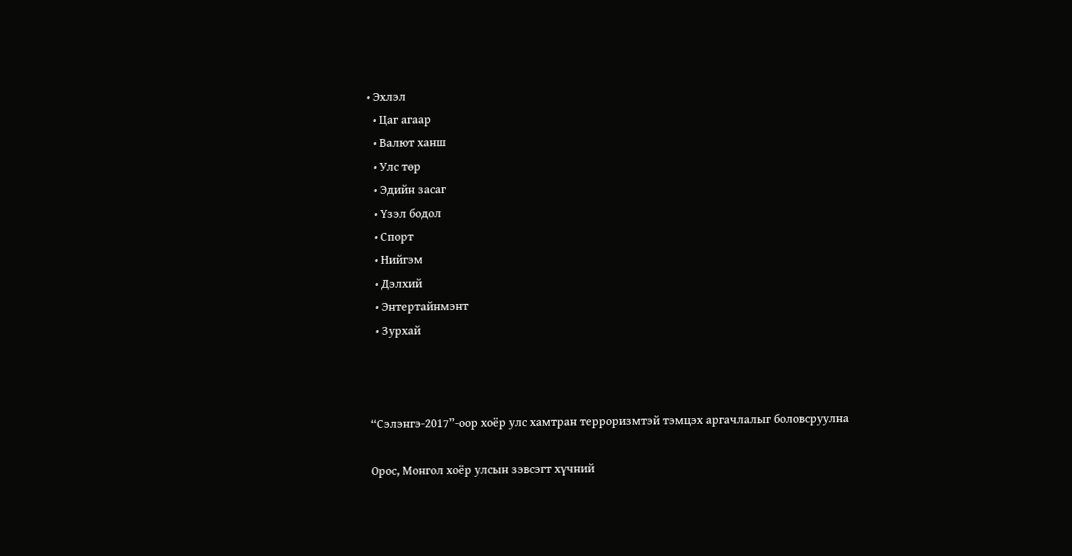• Эхлэл
  • Цаг агаар
  • Валют ханш
  • Улс төр
  • Эдийн засаг
  • Үзэл бодол
  • Спорт
  • Нийгэм
  • Дэлхий
  • Энтертайнмэнт
  • Зурхай



“Сэлэнгэ-2017”-оор хоёр улс хамтран терроризмтэй тэмцэх аргачлалыг боловсруулна

Орос, Монгол хоёр улсын зэвсэгт хүчний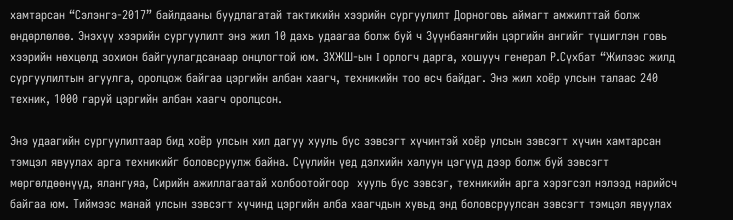хамтарсан “Сэлэнгэ-2017” байлдааны буудлагатай тактикийн хээрийн сургуулилт Дорноговь аймагт амжилттай болж өндөрлөлөө. Энэхүү хээрийн сургуулилт энэ жил 10 дахь удаагаа болж буй ч Зүүнбаянгийн цэргийн ангийг түшиглэн говь хээрийн нөхцөлд зохион байгуулагдсанаар онцлогтой юм. ЗХЖШ-ын I орлогч дарга, хошууч генерал Р.Сүхбат “Жилээс жилд сургуулилтын агуулга, оролцож байгаа цэргийн албан хаагч, техникийн тоо өсч байдаг. Энэ жил хоёр улсын талаас 240 техник, 1000 гаруй цэргийн албан хаагч оролцсон.

Энэ удаагийн сургуулилтаар бид хоёр улсын хил дагуу хууль бус зэвсэгт хүчинтэй хоёр улсын зэвсэгт хүчин хамтарсан тэмцэл явуулах арга техникийг боловсруулж байна. Сүүлийн үед дэлхийн халуун цэгүүд дээр болж буй зэвсэгт мөргөлдөөнүүд, ялангуяа, Сирийн ажиллагаатай холбоотойгоор  хууль бус зэвсэг, техникийн арга хэрэгсэл нэлээд нарийсч байгаа юм. Тиймээс манай улсын зэвсэгт хүчинд цэргийн алба хаагчдын хувьд энд боловсруулсан зэвсэгт тэмцэл явуулах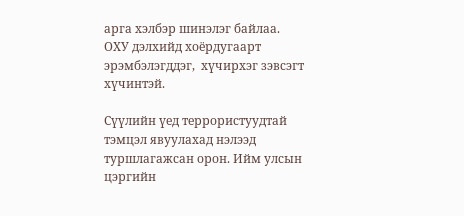арга хэлбэр шинэлэг байлаа. ОХУ дэлхийд хоёрдугаарт эрэмбэлэгддэг,  хүчирхэг зэвсэгт хүчинтэй.

Сүүлийн үед террористуудтай тэмцэл явуулахад нэлээд туршлагажсан орон. Ийм улсын цэргийн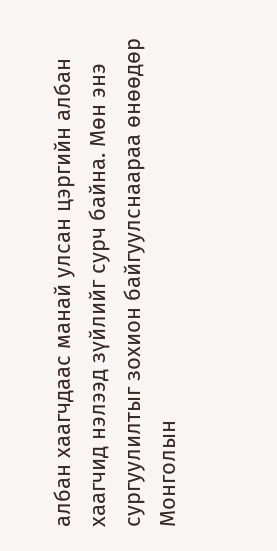албан хаагчдаас манай улсан цэргийн албан хаагчид нэлээд зүйлийг сурч байна. Мөн энэ сургуулилтыг зохион байгуулснаараа өнөөдөр Монголын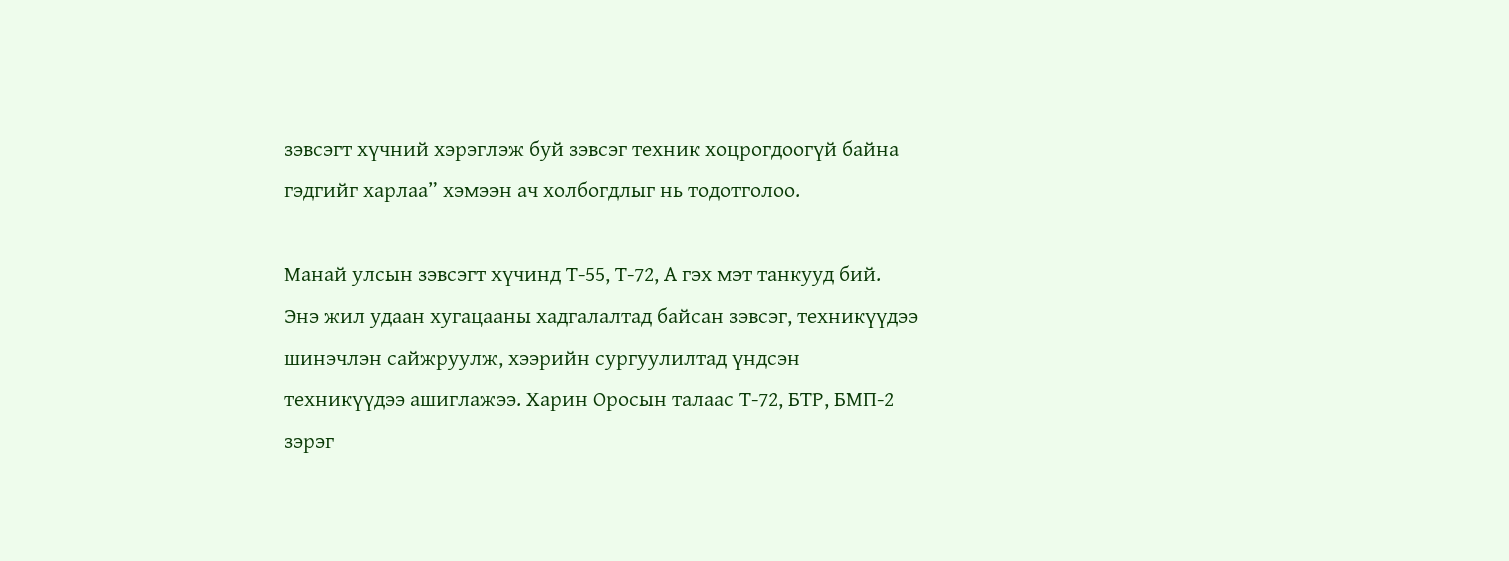зэвсэгт хүчний хэрэглэж буй зэвсэг техник хоцрогдоогүй байна гэдгийг харлаа” хэмээн ач холбогдлыг нь тодотголоо.

Манай улсын зэвсэгт хүчинд Т-55, Т-72, А гэх мэт танкууд бий. Энэ жил удаан хугацааны хадгалалтад байсан зэвсэг, техникүүдээ шинэчлэн сайжруулж, хээрийн сургуулилтад үндсэн техникүүдээ ашиглажээ. Харин Оросын талаас Т-72, БТР, БМП-2 зэрэг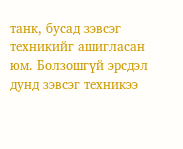танк, бусад зэвсэг техникийг ашигласан юм. Болзошгүй эрсдэл дунд зэвсэг техникээ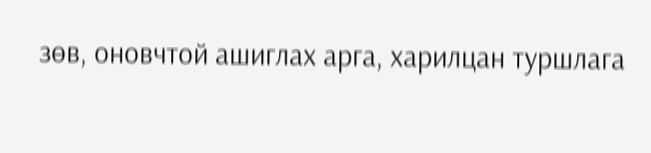зөв, оновчтой ашиглах арга, харилцан туршлага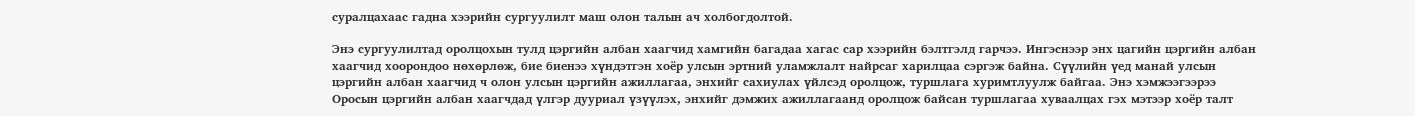суралцахаас гадна хээрийн сургуулилт маш олон талын ач холбогдолтой.

Энэ сургуулилтад оролцохын тулд цэргийн албан хаагчид хамгийн багадаа хагас сар хээрийн бэлтгэлд гарчээ. Ингэснээр энх цагийн цэргийн албан хаагчид хоорондоо нөхөрлөж, бие биенээ хүндэтгэн хоёр улсын эртний уламжлалт найрсаг харилцаа сэргэж байна. Сүүлийн үед манай улсын цэргийн албан хаагчид ч олон улсын цэргийн ажиллагаа, энхийг сахиулах үйлсэд оролцож, туршлага хуримтлуулж байгаа. Энэ хэмжээгээрээ Оросын цэргийн албан хаагчдад үлгэр дууриал үзүүлэх, энхийг дэмжих ажиллагаанд оролцож байсан туршлагаа хуваалцах гэх мэтээр хоёр талт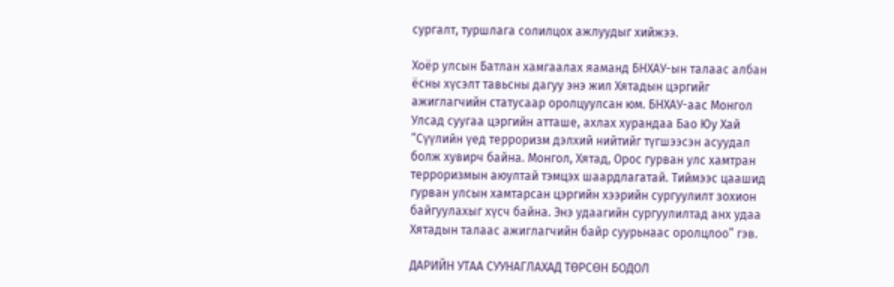сургалт, туршлага солилцох ажлуудыг хийжээ.

Хоёр улсын Батлан хамгаалах яаманд БНХАУ-ын талаас албан ёсны хүсэлт тавьсны дагуу энэ жил Хятадын цэргийг ажиглагчийн статусаар оролцуулсан юм. БНХАУ-аас Монгол Улсад суугаа цэргийн атташе, ахлах хурандаа Бао Юу Хай “Сүүлийн үед терроризм дэлхий нийтийг түгшээсэн асуудал болж хувирч байна. Монгол, Хятад, Орос гурван улс хамтран терроризмын аюултай тэмцэх шаардлагатай. Тиймээс цаашид гурван улсын хамтарсан цэргийн хээрийн сургуулилт зохион байгуулахыг хүсч байна. Энэ удаагийн сургуулилтад анх удаа Хятадын талаас ажиглагчийн байр суурьнаас оролцлоо” гэв.

ДАРИЙН УТАА СУУНАГЛАХАД ТӨРСӨН БОДОЛ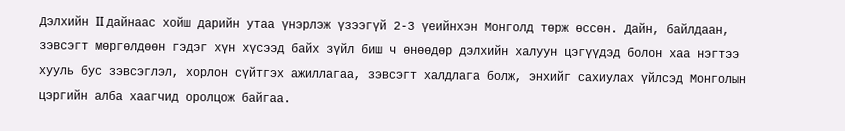Дэлхийн II дайнаас хойш дарийн утаа үнэрлэж үзээгүй 2-3 үеийнхэн Монголд төрж өссөн. Дайн, байлдаан, зэвсэгт мөргөлдөөн гэдэг хүн хүсээд байх зүйл биш ч өнөөдөр дэлхийн халуун цэгүүдэд болон хаа нэгтээ хууль бус зэвсэглэл, хорлон сүйтгэх ажиллагаа, зэвсэгт халдлага болж, энхийг сахиулах үйлсэд Монголын цэргийн алба хаагчид оролцож байгаа.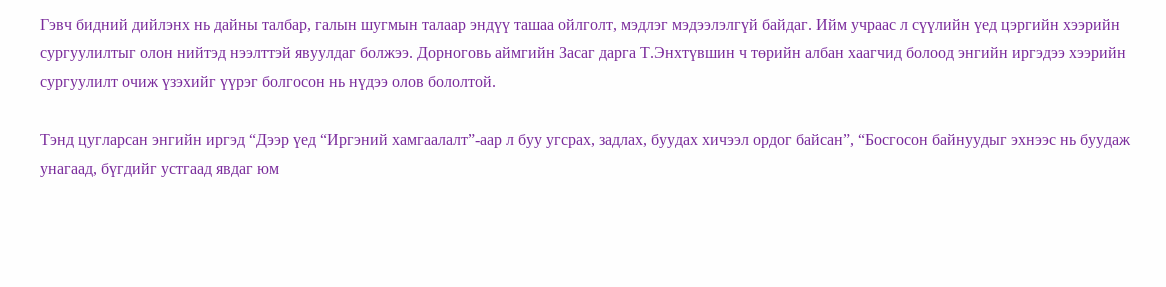Гэвч бидний дийлэнх нь дайны талбар, галын шугмын талаар эндүү ташаа ойлголт, мэдлэг мэдээлэлгүй байдаг. Ийм учраас л сүүлийн үед цэргийн хээрийн сургуулилтыг олон нийтэд нээлттэй явуулдаг болжээ. Дорноговь аймгийн Засаг дарга Т.Энхтүвшин ч төрийн албан хаагчид болоод энгийн иргэдээ хээрийн сургуулилт очиж үзэхийг үүрэг болгосон нь нүдээ олов бололтой.

Тэнд цугларсан энгийн иргэд “Дээр үед “Иргэний хамгаалалт”-аар л буу угсрах, задлах, буудах хичээл ордог байсан”, “Босгосон байнуудыг эхнээс нь буудаж унагаад, бүгдийг устгаад явдаг юм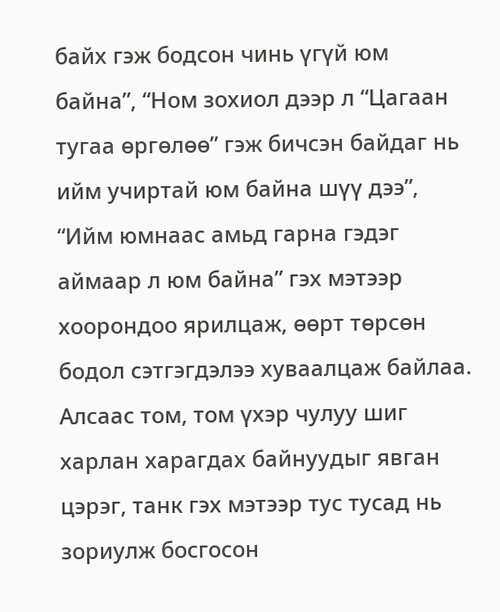байх гэж бодсон чинь үгүй юм байна”, “Ном зохиол дээр л “Цагаан тугаа өргөлөө” гэж бичсэн байдаг нь ийм учиртай юм байна шүү дээ”, “Ийм юмнаас амьд гарна гэдэг аймаар л юм байна” гэх мэтээр хоорондоо ярилцаж, өөрт төрсөн бодол сэтгэгдэлээ хуваалцаж байлаа. Алсаас том, том үхэр чулуу шиг харлан харагдах байнуудыг явган цэрэг, танк гэх мэтээр тус тусад нь зориулж босгосон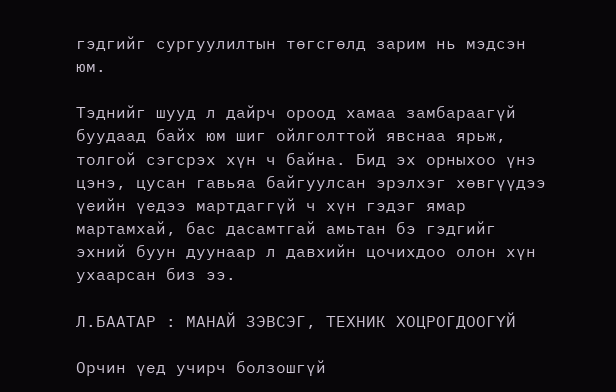гэдгийг сургуулилтын төгсгөлд зарим нь мэдсэн юм.

Тэднийг шууд л дайрч ороод хамаа замбараагүй буудаад байх юм шиг ойлголттой явснаа ярьж, толгой сэгсрэх хүн ч байна. Бид эх орныхоо үнэ цэнэ, цусан гавьяа байгуулсан эрэлхэг хөвгүүдээ үеийн үедээ мартдаггүй ч хүн гэдэг ямар мартамхай, бас дасамтгай амьтан бэ гэдгийг эхний буун дуунаар л давхийн цочихдоо олон хүн ухаарсан биз ээ.

Л.БААТАР : МАНАЙ ЗЭВСЭГ, ТЕХНИК ХОЦРОГДООГҮЙ

Орчин үед учирч болзошгүй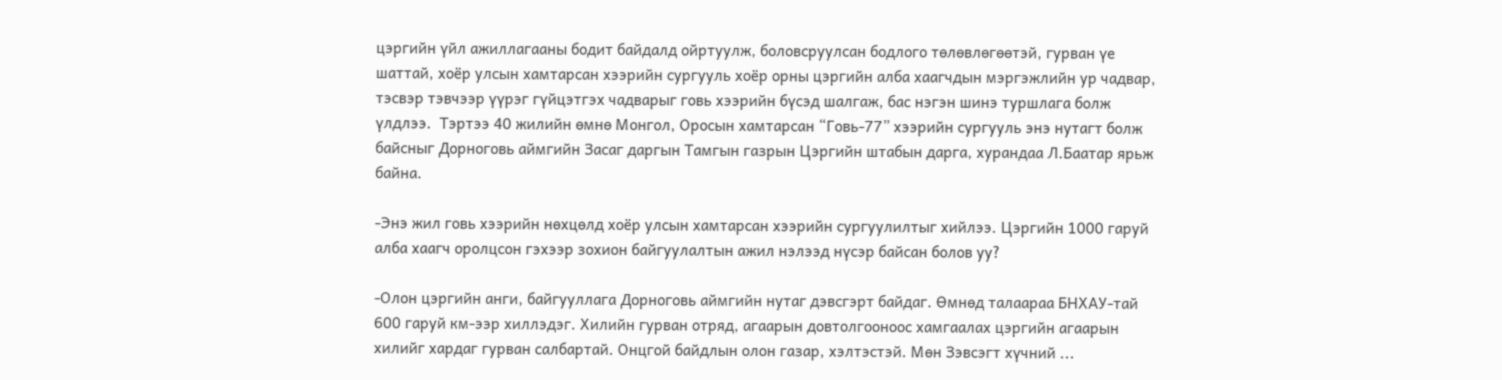цэргийн үйл ажиллагааны бодит байдалд ойртуулж, боловсруулсан бодлого төлөвлөгөөтэй, гурван үе шаттай, хоёр улсын хамтарсан хээрийн сургууль хоёр орны цэргийн алба хаагчдын мэргэжлийн ур чадвар, тэсвэр тэвчээр үүрэг гүйцэтгэх чадварыг говь хээрийн бүсэд шалгаж, бас нэгэн шинэ туршлага болж үлдлээ.  Тэртээ 40 жилийн өмнө Монгол, Оросын хамтарсан “Говь-77” хээрийн сургууль энэ нутагт болж байсныг Дорноговь аймгийн Засаг даргын Тамгын газрын Цэргийн штабын дарга, хурандаа Л.Баатар ярьж байна.

-Энэ жил говь хээрийн нөхцөлд хоёр улсын хамтарсан хээрийн сургуулилтыг хийлээ. Цэргийн 1000 гаруй алба хаагч оролцсон гэхээр зохион байгуулалтын ажил нэлээд нүсэр байсан болов уу?

-Олон цэргийн анги, байгууллага Дорноговь аймгийн нутаг дэвсгэрт байдаг. Өмнөд талаараа БНХАУ-тай 600 гаруй км-ээр хиллэдэг. Хилийн гурван отряд, агаарын довтолгооноос хамгаалах цэргийн агаарын хилийг хардаг гурван салбартай. Онцгой байдлын олон газар, хэлтэстэй. Мөн Зэвсэгт хүчний ...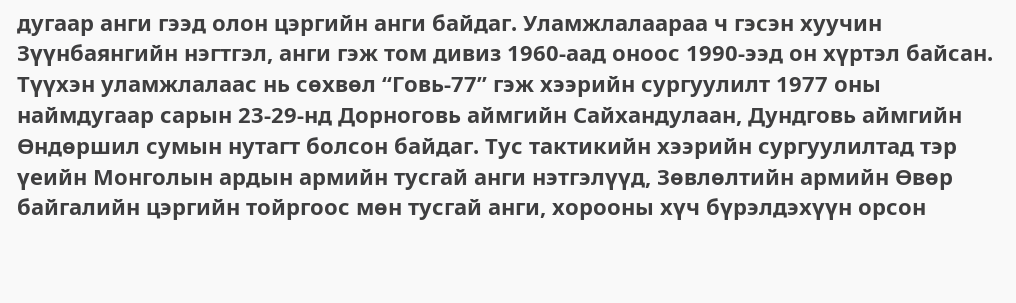дугаар анги гээд олон цэргийн анги байдаг. Уламжлалаараа ч гэсэн хуучин Зүүнбаянгийн нэгтгэл, анги гэж том дивиз 1960-аад оноос 1990-ээд он хүртэл байсан. Түүхэн уламжлалаас нь сөхвөл “Говь-77” гэж хээрийн сургуулилт 1977 оны наймдугаар сарын 23-29-нд Дорноговь аймгийн Сайхандулаан, Дундговь аймгийн Өндөршил сумын нутагт болсон байдаг. Тус тактикийн хээрийн сургуулилтад тэр үеийн Монголын ардын армийн тусгай анги нэтгэлүүд, Зөвлөлтийн армийн Өвөр байгалийн цэргийн тойргоос мөн тусгай анги, хорооны хүч бүрэлдэхүүн орсон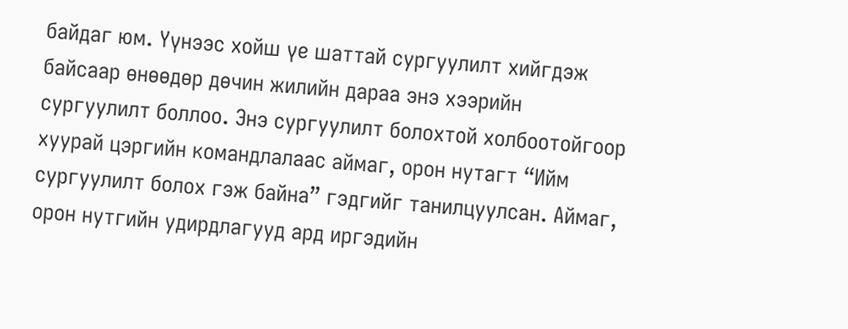байдаг юм. Үүнээс хойш үе шаттай сургуулилт хийгдэж байсаар өнөөдөр дөчин жилийн дараа энэ хээрийн сургуулилт боллоо. Энэ сургуулилт болохтой холбоотойгоор хуурай цэргийн командлалаас аймаг, орон нутагт “Ийм сургуулилт болох гэж байна” гэдгийг танилцуулсан. Аймаг, орон нутгийн удирдлагууд ард иргэдийн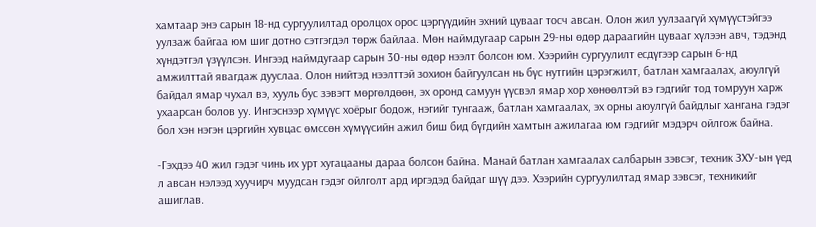хамтаар энэ сарын 18-нд сургуулилтад оролцох орос цэргүүдийн эхний цувааг тосч авсан. Олон жил уулзаагүй хүмүүстэйгээ уулзаж байгаа юм шиг дотно сэтгэгдэл төрж байлаа. Мөн наймдугаар сарын 29-ны өдөр дараагийн цувааг хүлээн авч, тэдэнд хүндэтгэл үзүүлсэн. Ингээд наймдугаар сарын 30-ны өдөр нээлт болсон юм. Хээрийн сургуулилт есдүгээр сарын 6-нд амжилттай явагдаж дууслаа. Олон нийтэд нээлттэй зохион байгуулсан нь бүс нутгийн цэрэгжилт, батлан хамгаалах, аюулгүй байдал ямар чухал вэ, хууль бус зэвэгт мөргөлдөөн, эх оронд самуун үүсвэл ямар хор хөнөөлтэй вэ гэдгийг тод томруун харж ухаарсан болов уу. Ингэснээр хүмүүс хоёрыг бодож, нэгийг тунгааж, батлан хамгаалах, эх орны аюулгүй байдлыг хангана гэдэг бол хэн нэгэн цэргийн хувцас өмссөн хүмүүсийн ажил биш бид бүгдийн хамтын ажилагаа юм гэдгийг мэдэрч ойлгож байна.

-Гэхдээ 40 жил гэдэг чинь их урт хугацааны дараа болсон байна. Манай батлан хамгаалах салбарын зэвсэг, техник ЗХУ-ын үед л авсан нэлээд хуучирч муудсан гэдэг ойлголт ард иргэдэд байдаг шүү дээ. Хээрийн сургуулилтад ямар зэвсэг, техникийг ашиглав.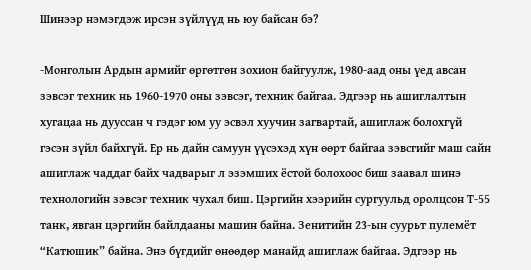Шинээр нэмэгдэж ирсэн зүйлүүд нь юу байсан бэ?

-Монголын Ардын армийг өргөтгөн зохион байгуулж, 1980-аад оны үед авсан зэвсэг техник нь 1960-1970 оны зэвсэг, техник байгаа. Эдгээр нь ашиглалтын хугацаа нь дууссан ч гэдэг юм уу эсвэл хуучин загвартай, ашиглаж болохгүй гэсэн зүйл байхгүй. Ер нь дайн самуун үүсэхэд хүн өөрт байгаа зэвсгийг маш сайн ашиглаж чаддаг байх чадварыг л эзэмших ёстой болохоос биш заавал шинэ технологийн зэвсэг техник чухал биш. Цэргийн хээрийн сургуульд оролцсон Т-55 танк, явган цэргийн байлдааны машин байна. Зенитийн 23-ын суурьт пулемёт “Катюшик” байна. Энэ бүгдийг өнөөдөр манайд ашиглаж байгаа. Эдгээр нь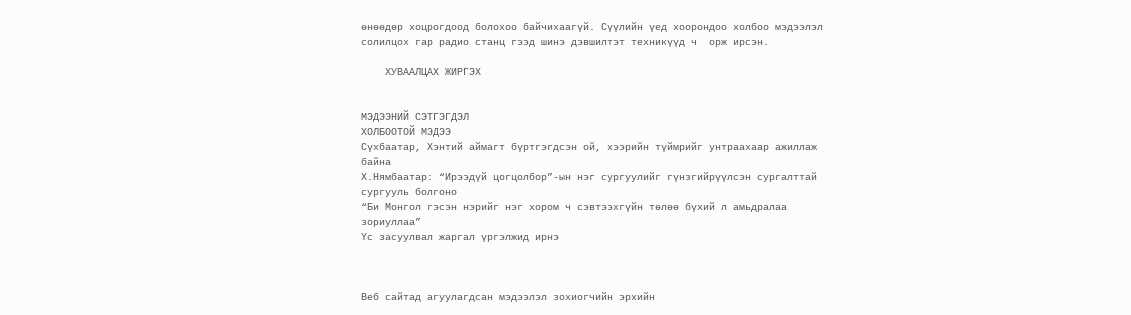өнөөдөр хоцрогдоод болохоо байчихаагүй. Сүүлийн үед хоорондоо холбоо мэдээлэл солилцох гар радио станц гээд шинэ дэвшилтэт техникүүд ч  орж ирсэн.

    ХУВААЛЦАХ ЖИРГЭХ


МЭДЭЭНИЙ СЭТГЭГДЭЛ
ХОЛБООТОЙ МЭДЭЭ
Сүхбаатар, Хэнтий аймагт бүртгэгдсэн ой, хээрийн түймрийг унтраахаар ажиллаж байна
Х.Нямбаатар: “Ирээдүй цогцолбор”-ын нэг сургуулийг гүнзгийрүүлсэн сургалттай сургууль болгоно
“Би Монгол гэсэн нэрийг нэг хором ч сэвтээхгүйн төлөө бүхий л амьдралаа зориуллаа”
Үс засуулвал жаргал үргэлжид ирнэ



Веб сайтад агуулагдсан мэдээлэл зохиогчийн эрхийн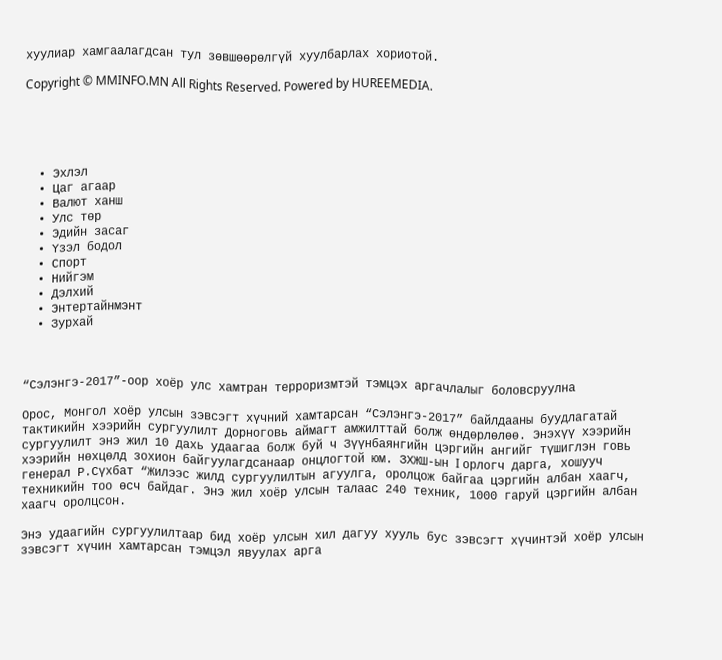хуулиар хамгаалагдсан тул зөвшөөрөлгүй хуулбарлах хориотой.

Copyright © MMINFO.MN All Rights Reserved. Powered by HUREEMEDIA.





  • Эхлэл
  • Цаг агаар
  • Валют ханш
  • Улс төр
  • Эдийн засаг
  • Үзэл бодол
  • Спорт
  • Нийгэм
  • Дэлхий
  • Энтертайнмэнт
  • Зурхай



“Сэлэнгэ-2017”-оор хоёр улс хамтран терроризмтэй тэмцэх аргачлалыг боловсруулна

Орос, Монгол хоёр улсын зэвсэгт хүчний хамтарсан “Сэлэнгэ-2017” байлдааны буудлагатай тактикийн хээрийн сургуулилт Дорноговь аймагт амжилттай болж өндөрлөлөө. Энэхүү хээрийн сургуулилт энэ жил 10 дахь удаагаа болж буй ч Зүүнбаянгийн цэргийн ангийг түшиглэн говь хээрийн нөхцөлд зохион байгуулагдсанаар онцлогтой юм. ЗХЖШ-ын I орлогч дарга, хошууч генерал Р.Сүхбат “Жилээс жилд сургуулилтын агуулга, оролцож байгаа цэргийн албан хаагч, техникийн тоо өсч байдаг. Энэ жил хоёр улсын талаас 240 техник, 1000 гаруй цэргийн албан хаагч оролцсон.

Энэ удаагийн сургуулилтаар бид хоёр улсын хил дагуу хууль бус зэвсэгт хүчинтэй хоёр улсын зэвсэгт хүчин хамтарсан тэмцэл явуулах арга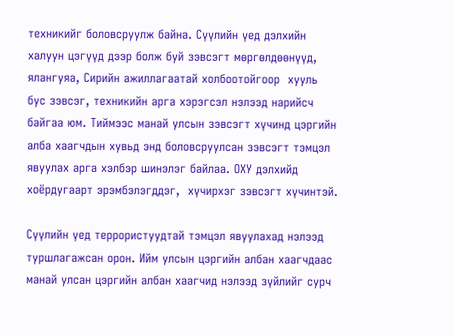техникийг боловсруулж байна. Сүүлийн үед дэлхийн халуун цэгүүд дээр болж буй зэвсэгт мөргөлдөөнүүд, ялангуяа, Сирийн ажиллагаатай холбоотойгоор  хууль бус зэвсэг, техникийн арга хэрэгсэл нэлээд нарийсч байгаа юм. Тиймээс манай улсын зэвсэгт хүчинд цэргийн алба хаагчдын хувьд энд боловсруулсан зэвсэгт тэмцэл явуулах арга хэлбэр шинэлэг байлаа. ОХУ дэлхийд хоёрдугаарт эрэмбэлэгддэг,  хүчирхэг зэвсэгт хүчинтэй.

Сүүлийн үед террористуудтай тэмцэл явуулахад нэлээд туршлагажсан орон. Ийм улсын цэргийн албан хаагчдаас манай улсан цэргийн албан хаагчид нэлээд зүйлийг сурч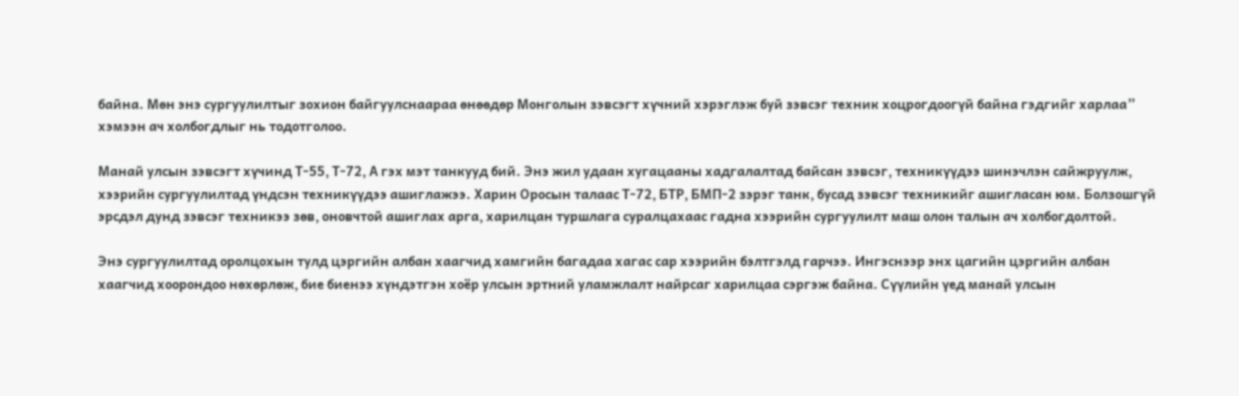байна. Мөн энэ сургуулилтыг зохион байгуулснаараа өнөөдөр Монголын зэвсэгт хүчний хэрэглэж буй зэвсэг техник хоцрогдоогүй байна гэдгийг харлаа” хэмээн ач холбогдлыг нь тодотголоо.

Манай улсын зэвсэгт хүчинд Т-55, Т-72, А гэх мэт танкууд бий. Энэ жил удаан хугацааны хадгалалтад байсан зэвсэг, техникүүдээ шинэчлэн сайжруулж, хээрийн сургуулилтад үндсэн техникүүдээ ашиглажээ. Харин Оросын талаас Т-72, БТР, БМП-2 зэрэг танк, бусад зэвсэг техникийг ашигласан юм. Болзошгүй эрсдэл дунд зэвсэг техникээ зөв, оновчтой ашиглах арга, харилцан туршлага суралцахаас гадна хээрийн сургуулилт маш олон талын ач холбогдолтой.

Энэ сургуулилтад оролцохын тулд цэргийн албан хаагчид хамгийн багадаа хагас сар хээрийн бэлтгэлд гарчээ. Ингэснээр энх цагийн цэргийн албан хаагчид хоорондоо нөхөрлөж, бие биенээ хүндэтгэн хоёр улсын эртний уламжлалт найрсаг харилцаа сэргэж байна. Сүүлийн үед манай улсын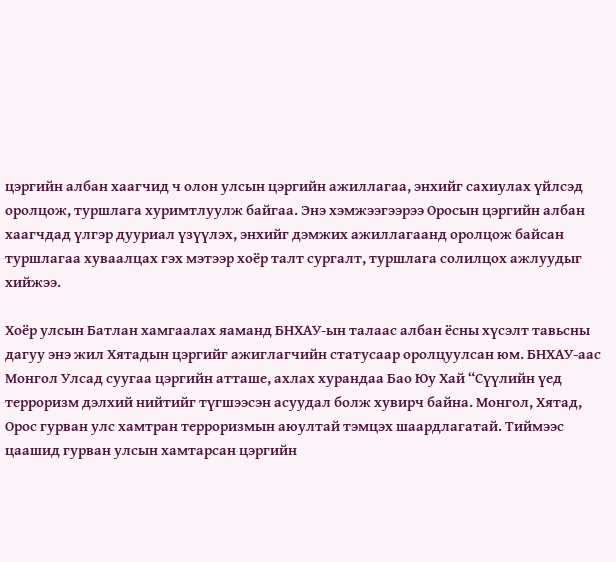цэргийн албан хаагчид ч олон улсын цэргийн ажиллагаа, энхийг сахиулах үйлсэд оролцож, туршлага хуримтлуулж байгаа. Энэ хэмжээгээрээ Оросын цэргийн албан хаагчдад үлгэр дууриал үзүүлэх, энхийг дэмжих ажиллагаанд оролцож байсан туршлагаа хуваалцах гэх мэтээр хоёр талт сургалт, туршлага солилцох ажлуудыг хийжээ.

Хоёр улсын Батлан хамгаалах яаманд БНХАУ-ын талаас албан ёсны хүсэлт тавьсны дагуу энэ жил Хятадын цэргийг ажиглагчийн статусаар оролцуулсан юм. БНХАУ-аас Монгол Улсад суугаа цэргийн атташе, ахлах хурандаа Бао Юу Хай “Сүүлийн үед терроризм дэлхий нийтийг түгшээсэн асуудал болж хувирч байна. Монгол, Хятад, Орос гурван улс хамтран терроризмын аюултай тэмцэх шаардлагатай. Тиймээс цаашид гурван улсын хамтарсан цэргийн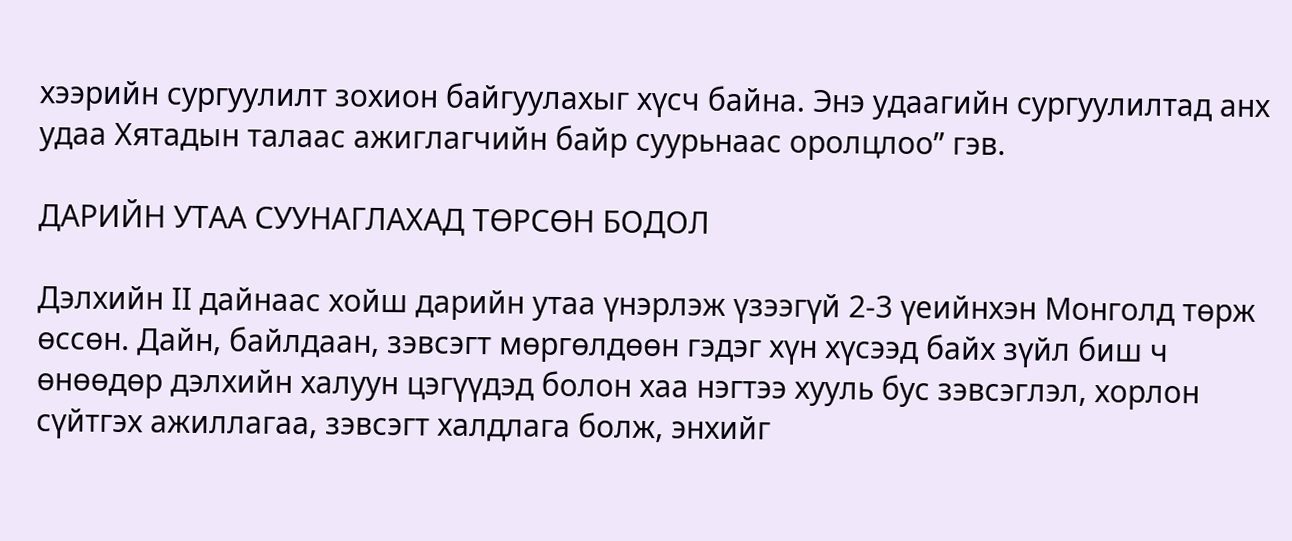хээрийн сургуулилт зохион байгуулахыг хүсч байна. Энэ удаагийн сургуулилтад анх удаа Хятадын талаас ажиглагчийн байр суурьнаас оролцлоо” гэв.

ДАРИЙН УТАА СУУНАГЛАХАД ТӨРСӨН БОДОЛ

Дэлхийн II дайнаас хойш дарийн утаа үнэрлэж үзээгүй 2-3 үеийнхэн Монголд төрж өссөн. Дайн, байлдаан, зэвсэгт мөргөлдөөн гэдэг хүн хүсээд байх зүйл биш ч өнөөдөр дэлхийн халуун цэгүүдэд болон хаа нэгтээ хууль бус зэвсэглэл, хорлон сүйтгэх ажиллагаа, зэвсэгт халдлага болж, энхийг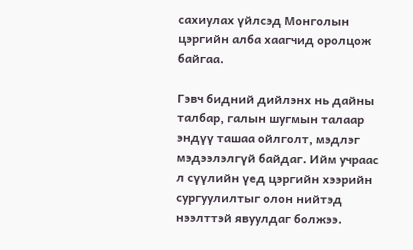сахиулах үйлсэд Монголын цэргийн алба хаагчид оролцож байгаа.

Гэвч бидний дийлэнх нь дайны талбар, галын шугмын талаар эндүү ташаа ойлголт, мэдлэг мэдээлэлгүй байдаг. Ийм учраас л сүүлийн үед цэргийн хээрийн сургуулилтыг олон нийтэд нээлттэй явуулдаг болжээ.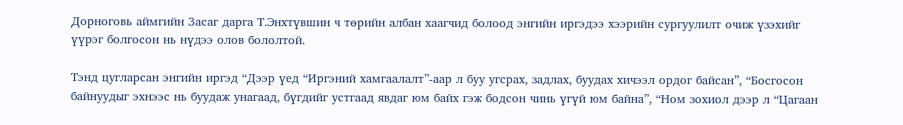Дорноговь аймгийн Засаг дарга Т.Энхтүвшин ч төрийн албан хаагчид болоод энгийн иргэдээ хээрийн сургуулилт очиж үзэхийг үүрэг болгосон нь нүдээ олов бололтой.

Тэнд цугларсан энгийн иргэд “Дээр үед “Иргэний хамгаалалт”-аар л буу угсрах, задлах, буудах хичээл ордог байсан”, “Босгосон байнуудыг эхнээс нь буудаж унагаад, бүгдийг устгаад явдаг юм байх гэж бодсон чинь үгүй юм байна”, “Ном зохиол дээр л “Цагаан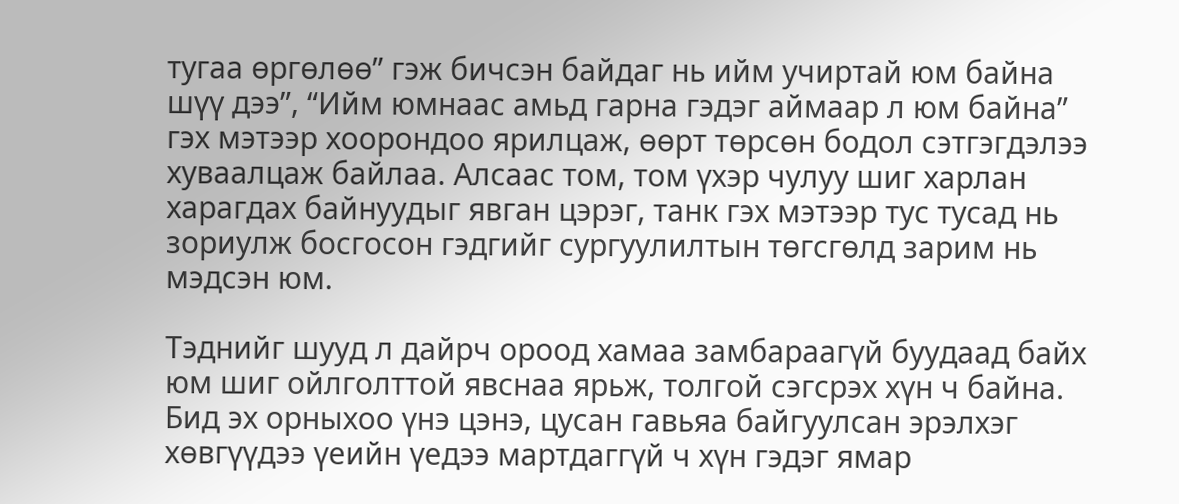тугаа өргөлөө” гэж бичсэн байдаг нь ийм учиртай юм байна шүү дээ”, “Ийм юмнаас амьд гарна гэдэг аймаар л юм байна” гэх мэтээр хоорондоо ярилцаж, өөрт төрсөн бодол сэтгэгдэлээ хуваалцаж байлаа. Алсаас том, том үхэр чулуу шиг харлан харагдах байнуудыг явган цэрэг, танк гэх мэтээр тус тусад нь зориулж босгосон гэдгийг сургуулилтын төгсгөлд зарим нь мэдсэн юм.

Тэднийг шууд л дайрч ороод хамаа замбараагүй буудаад байх юм шиг ойлголттой явснаа ярьж, толгой сэгсрэх хүн ч байна. Бид эх орныхоо үнэ цэнэ, цусан гавьяа байгуулсан эрэлхэг хөвгүүдээ үеийн үедээ мартдаггүй ч хүн гэдэг ямар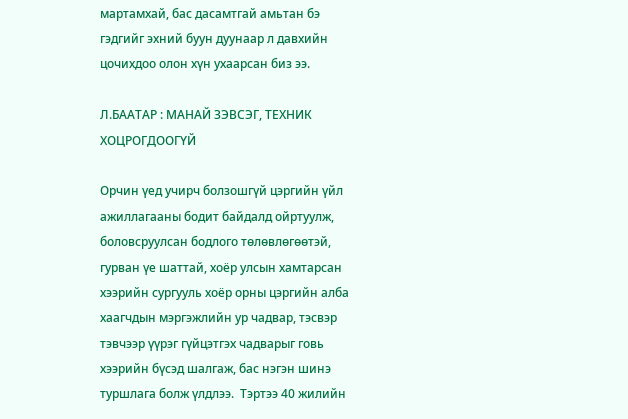мартамхай, бас дасамтгай амьтан бэ гэдгийг эхний буун дуунаар л давхийн цочихдоо олон хүн ухаарсан биз ээ.

Л.БААТАР : МАНАЙ ЗЭВСЭГ, ТЕХНИК ХОЦРОГДООГҮЙ

Орчин үед учирч болзошгүй цэргийн үйл ажиллагааны бодит байдалд ойртуулж, боловсруулсан бодлого төлөвлөгөөтэй, гурван үе шаттай, хоёр улсын хамтарсан хээрийн сургууль хоёр орны цэргийн алба хаагчдын мэргэжлийн ур чадвар, тэсвэр тэвчээр үүрэг гүйцэтгэх чадварыг говь хээрийн бүсэд шалгаж, бас нэгэн шинэ туршлага болж үлдлээ.  Тэртээ 40 жилийн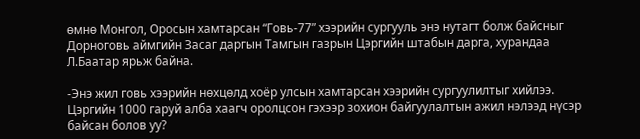өмнө Монгол, Оросын хамтарсан “Говь-77” хээрийн сургууль энэ нутагт болж байсныг Дорноговь аймгийн Засаг даргын Тамгын газрын Цэргийн штабын дарга, хурандаа Л.Баатар ярьж байна.

-Энэ жил говь хээрийн нөхцөлд хоёр улсын хамтарсан хээрийн сургуулилтыг хийлээ. Цэргийн 1000 гаруй алба хаагч оролцсон гэхээр зохион байгуулалтын ажил нэлээд нүсэр байсан болов уу?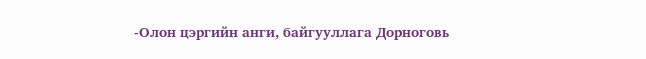-Олон цэргийн анги, байгууллага Дорноговь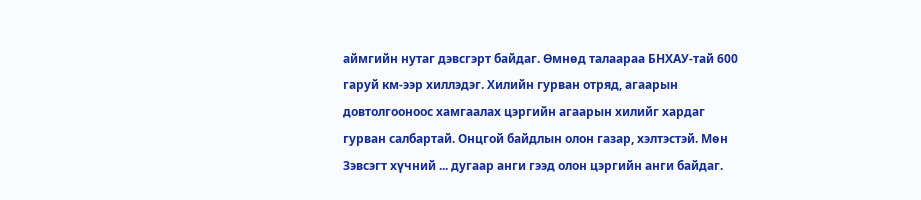аймгийн нутаг дэвсгэрт байдаг. Өмнөд талаараа БНХАУ-тай 600 гаруй км-ээр хиллэдэг. Хилийн гурван отряд, агаарын довтолгооноос хамгаалах цэргийн агаарын хилийг хардаг гурван салбартай. Онцгой байдлын олон газар, хэлтэстэй. Мөн Зэвсэгт хүчний ... дугаар анги гээд олон цэргийн анги байдаг.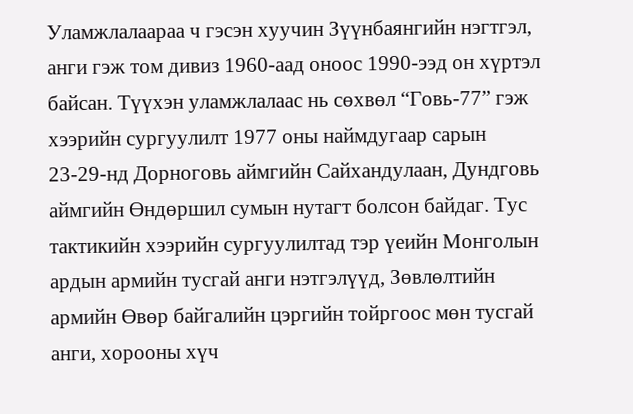Уламжлалаараа ч гэсэн хуучин Зүүнбаянгийн нэгтгэл, анги гэж том дивиз 1960-аад оноос 1990-ээд он хүртэл байсан. Түүхэн уламжлалаас нь сөхвөл “Говь-77” гэж хээрийн сургуулилт 1977 оны наймдугаар сарын 23-29-нд Дорноговь аймгийн Сайхандулаан, Дундговь аймгийн Өндөршил сумын нутагт болсон байдаг. Тус тактикийн хээрийн сургуулилтад тэр үеийн Монголын ардын армийн тусгай анги нэтгэлүүд, Зөвлөлтийн армийн Өвөр байгалийн цэргийн тойргоос мөн тусгай анги, хорооны хүч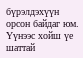бүрэлдэхүүн орсон байдаг юм. Үүнээс хойш үе шаттай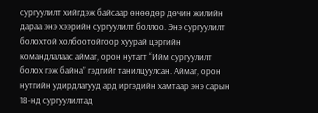сургуулилт хийгдэж байсаар өнөөдөр дөчин жилийн дараа энэ хээрийн сургуулилт боллоо. Энэ сургуулилт болохтой холбоотойгоор хуурай цэргийн командлалаас аймаг, орон нутагт “Ийм сургуулилт болох гэж байна” гэдгийг танилцуулсан. Аймаг, орон нутгийн удирдлагууд ард иргэдийн хамтаар энэ сарын 18-нд сургуулилтад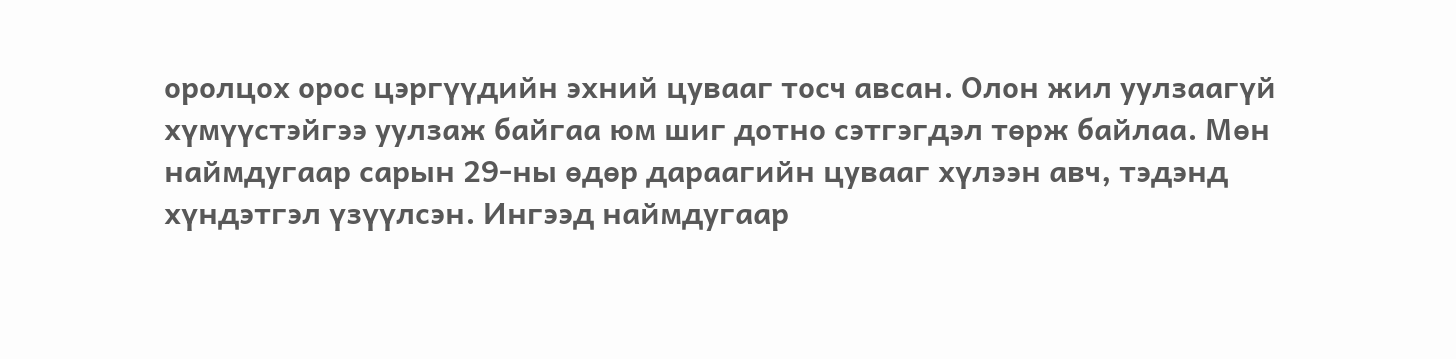оролцох орос цэргүүдийн эхний цувааг тосч авсан. Олон жил уулзаагүй хүмүүстэйгээ уулзаж байгаа юм шиг дотно сэтгэгдэл төрж байлаа. Мөн наймдугаар сарын 29-ны өдөр дараагийн цувааг хүлээн авч, тэдэнд хүндэтгэл үзүүлсэн. Ингээд наймдугаар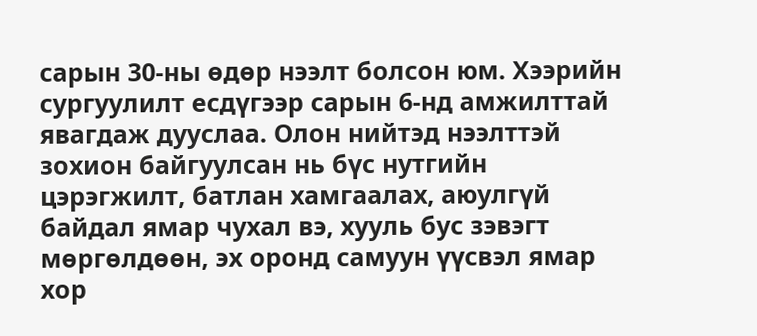сарын 30-ны өдөр нээлт болсон юм. Хээрийн сургуулилт есдүгээр сарын 6-нд амжилттай явагдаж дууслаа. Олон нийтэд нээлттэй зохион байгуулсан нь бүс нутгийн цэрэгжилт, батлан хамгаалах, аюулгүй байдал ямар чухал вэ, хууль бус зэвэгт мөргөлдөөн, эх оронд самуун үүсвэл ямар хор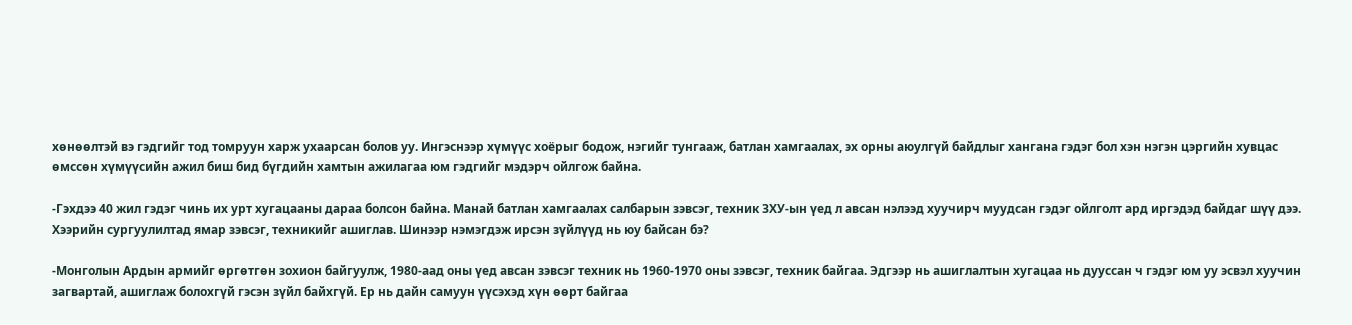хөнөөлтэй вэ гэдгийг тод томруун харж ухаарсан болов уу. Ингэснээр хүмүүс хоёрыг бодож, нэгийг тунгааж, батлан хамгаалах, эх орны аюулгүй байдлыг хангана гэдэг бол хэн нэгэн цэргийн хувцас өмссөн хүмүүсийн ажил биш бид бүгдийн хамтын ажилагаа юм гэдгийг мэдэрч ойлгож байна.

-Гэхдээ 40 жил гэдэг чинь их урт хугацааны дараа болсон байна. Манай батлан хамгаалах салбарын зэвсэг, техник ЗХУ-ын үед л авсан нэлээд хуучирч муудсан гэдэг ойлголт ард иргэдэд байдаг шүү дээ. Хээрийн сургуулилтад ямар зэвсэг, техникийг ашиглав. Шинээр нэмэгдэж ирсэн зүйлүүд нь юу байсан бэ?

-Монголын Ардын армийг өргөтгөн зохион байгуулж, 1980-аад оны үед авсан зэвсэг техник нь 1960-1970 оны зэвсэг, техник байгаа. Эдгээр нь ашиглалтын хугацаа нь дууссан ч гэдэг юм уу эсвэл хуучин загвартай, ашиглаж болохгүй гэсэн зүйл байхгүй. Ер нь дайн самуун үүсэхэд хүн өөрт байгаа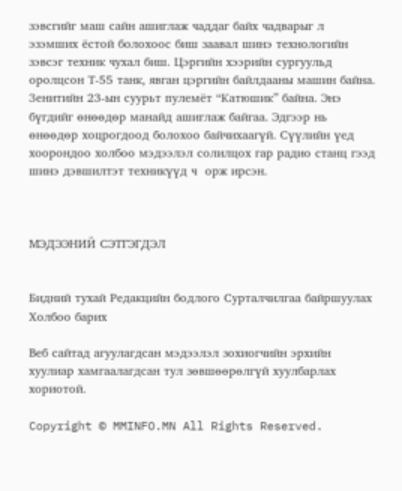зэвсгийг маш сайн ашиглаж чаддаг байх чадварыг л эзэмших ёстой болохоос биш заавал шинэ технологийн зэвсэг техник чухал биш. Цэргийн хээрийн сургуульд оролцсон Т-55 танк, явган цэргийн байлдааны машин байна. Зенитийн 23-ын суурьт пулемёт “Катюшик” байна. Энэ бүгдийг өнөөдөр манайд ашиглаж байгаа. Эдгээр нь өнөөдөр хоцрогдоод болохоо байчихаагүй. Сүүлийн үед хоорондоо холбоо мэдээлэл солилцох гар радио станц гээд шинэ дэвшилтэт техникүүд ч  орж ирсэн.



МЭДЭЭНИЙ СЭТГЭГДЭЛ


Бидний тухай Редакцийн бодлого Сурталчилгаа байршуулах Холбоо барих

Веб сайтад агуулагдсан мэдээлэл зохиогчийн эрхийн хуулиар хамгаалагдсан тул зөвшөөрөлгүй хуулбарлах хориотой.

Copyright © MMINFO.MN All Rights Reserved.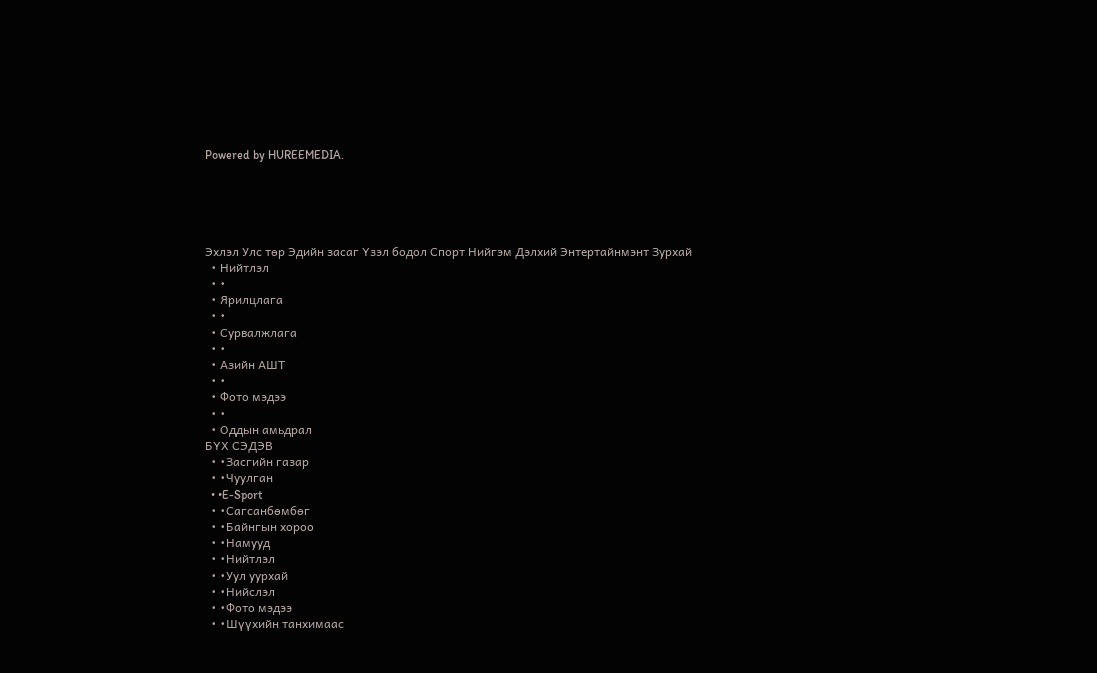Powered by HUREEMEDIA.





Эхлэл Улс төр Эдийн засаг Үзэл бодол Спорт Нийгэм Дэлхий Энтертайнмэнт Зурхай
  • Нийтлэл
  • •
  • Ярилцлага
  • •
  • Сурвалжлага
  • •
  • Азийн АШТ
  • •
  • Фото мэдээ
  • •
  • Оддын амьдрал
БҮХ СЭДЭВ
  • •Засгийн газар
  • •Чуулган
  • •E-Sport
  • •Сагсанбөмбөг
  • •Байнгын хороо
  • •Намууд
  • •Нийтлэл
  • •Уул уурхай
  • •Нийслэл
  • •Фото мэдээ
  • •Шүүхийн танхимаас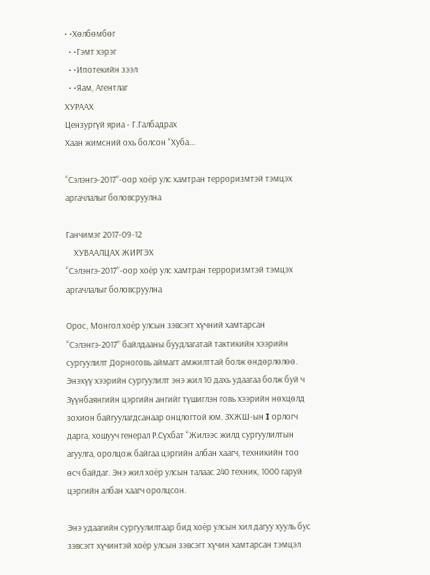• •Хөлбөмбөг
  • •Гэмт хэрэг
  • •Ипотекийн зээл
  • •Яам, Агентлаг
ХУРААХ
Цензургүй яриа - Г.Галбадрах
Хаан жимсний охь болсон “Хуба...

“Сэлэнгэ-2017”-оор хоёр улс хамтран терроризмтэй тэмцэх аргачлалыг боловсруулна

Ганчимэг 2017-09-12
    ХУВААЛЦАХ ЖИРГЭХ
“Сэлэнгэ-2017”-оор хоёр улс хамтран терроризмтэй тэмцэх аргачлалыг боловсруулна

Орос, Монгол хоёр улсын зэвсэгт хүчний хамтарсан “Сэлэнгэ-2017” байлдааны буудлагатай тактикийн хээрийн сургуулилт Дорноговь аймагт амжилттай болж өндөрлөлөө. Энэхүү хээрийн сургуулилт энэ жил 10 дахь удаагаа болж буй ч Зүүнбаянгийн цэргийн ангийг түшиглэн говь хээрийн нөхцөлд зохион байгуулагдсанаар онцлогтой юм. ЗХЖШ-ын I орлогч дарга, хошууч генерал Р.Сүхбат “Жилээс жилд сургуулилтын агуулга, оролцож байгаа цэргийн албан хаагч, техникийн тоо өсч байдаг. Энэ жил хоёр улсын талаас 240 техник, 1000 гаруй цэргийн албан хаагч оролцсон.

Энэ удаагийн сургуулилтаар бид хоёр улсын хил дагуу хууль бус зэвсэгт хүчинтэй хоёр улсын зэвсэгт хүчин хамтарсан тэмцэл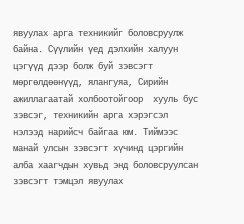явуулах арга техникийг боловсруулж байна. Сүүлийн үед дэлхийн халуун цэгүүд дээр болж буй зэвсэгт мөргөлдөөнүүд, ялангуяа, Сирийн ажиллагаатай холбоотойгоор  хууль бус зэвсэг, техникийн арга хэрэгсэл нэлээд нарийсч байгаа юм. Тиймээс манай улсын зэвсэгт хүчинд цэргийн алба хаагчдын хувьд энд боловсруулсан зэвсэгт тэмцэл явуулах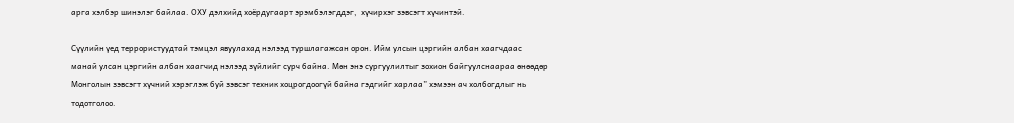арга хэлбэр шинэлэг байлаа. ОХУ дэлхийд хоёрдугаарт эрэмбэлэгддэг,  хүчирхэг зэвсэгт хүчинтэй.

Сүүлийн үед террористуудтай тэмцэл явуулахад нэлээд туршлагажсан орон. Ийм улсын цэргийн албан хаагчдаас манай улсан цэргийн албан хаагчид нэлээд зүйлийг сурч байна. Мөн энэ сургуулилтыг зохион байгуулснаараа өнөөдөр Монголын зэвсэгт хүчний хэрэглэж буй зэвсэг техник хоцрогдоогүй байна гэдгийг харлаа” хэмээн ач холбогдлыг нь тодотголоо.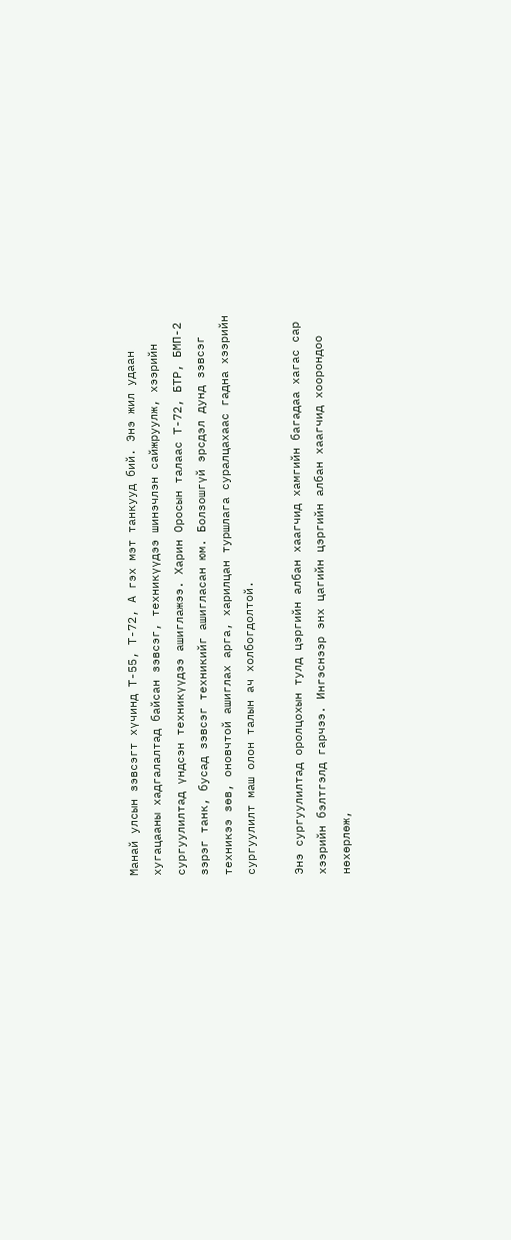Манай улсын зэвсэгт хүчинд Т-55, Т-72, А гэх мэт танкууд бий. Энэ жил удаан хугацааны хадгалалтад байсан зэвсэг, техникүүдээ шинэчлэн сайжруулж, хээрийн сургуулилтад үндсэн техникүүдээ ашиглажээ. Харин Оросын талаас Т-72, БТР, БМП-2 зэрэг танк, бусад зэвсэг техникийг ашигласан юм. Болзошгүй эрсдэл дунд зэвсэг техникээ зөв, оновчтой ашиглах арга, харилцан туршлага суралцахаас гадна хээрийн сургуулилт маш олон талын ач холбогдолтой.

Энэ сургуулилтад оролцохын тулд цэргийн албан хаагчид хамгийн багадаа хагас сар хээрийн бэлтгэлд гарчээ. Ингэснээр энх цагийн цэргийн албан хаагчид хоорондоо нөхөрлөж,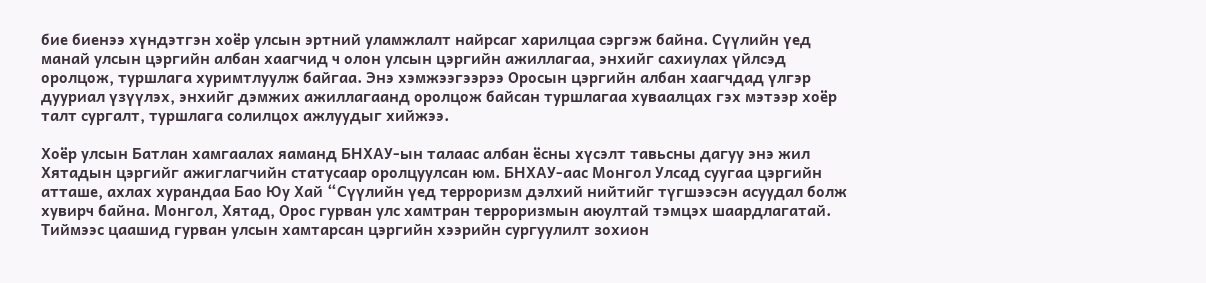бие биенээ хүндэтгэн хоёр улсын эртний уламжлалт найрсаг харилцаа сэргэж байна. Сүүлийн үед манай улсын цэргийн албан хаагчид ч олон улсын цэргийн ажиллагаа, энхийг сахиулах үйлсэд оролцож, туршлага хуримтлуулж байгаа. Энэ хэмжээгээрээ Оросын цэргийн албан хаагчдад үлгэр дууриал үзүүлэх, энхийг дэмжих ажиллагаанд оролцож байсан туршлагаа хуваалцах гэх мэтээр хоёр талт сургалт, туршлага солилцох ажлуудыг хийжээ.

Хоёр улсын Батлан хамгаалах яаманд БНХАУ-ын талаас албан ёсны хүсэлт тавьсны дагуу энэ жил Хятадын цэргийг ажиглагчийн статусаар оролцуулсан юм. БНХАУ-аас Монгол Улсад суугаа цэргийн атташе, ахлах хурандаа Бао Юу Хай “Сүүлийн үед терроризм дэлхий нийтийг түгшээсэн асуудал болж хувирч байна. Монгол, Хятад, Орос гурван улс хамтран терроризмын аюултай тэмцэх шаардлагатай. Тиймээс цаашид гурван улсын хамтарсан цэргийн хээрийн сургуулилт зохион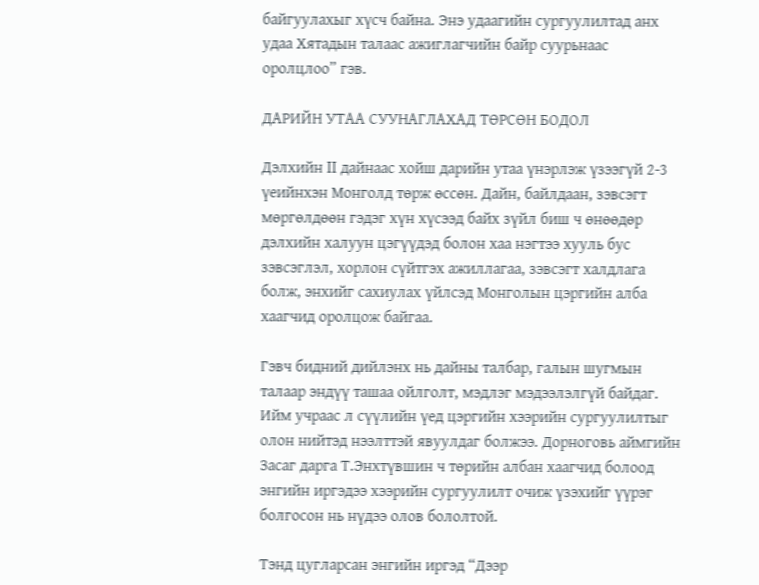байгуулахыг хүсч байна. Энэ удаагийн сургуулилтад анх удаа Хятадын талаас ажиглагчийн байр суурьнаас оролцлоо” гэв.

ДАРИЙН УТАА СУУНАГЛАХАД ТӨРСӨН БОДОЛ

Дэлхийн II дайнаас хойш дарийн утаа үнэрлэж үзээгүй 2-3 үеийнхэн Монголд төрж өссөн. Дайн, байлдаан, зэвсэгт мөргөлдөөн гэдэг хүн хүсээд байх зүйл биш ч өнөөдөр дэлхийн халуун цэгүүдэд болон хаа нэгтээ хууль бус зэвсэглэл, хорлон сүйтгэх ажиллагаа, зэвсэгт халдлага болж, энхийг сахиулах үйлсэд Монголын цэргийн алба хаагчид оролцож байгаа.

Гэвч бидний дийлэнх нь дайны талбар, галын шугмын талаар эндүү ташаа ойлголт, мэдлэг мэдээлэлгүй байдаг. Ийм учраас л сүүлийн үед цэргийн хээрийн сургуулилтыг олон нийтэд нээлттэй явуулдаг болжээ. Дорноговь аймгийн Засаг дарга Т.Энхтүвшин ч төрийн албан хаагчид болоод энгийн иргэдээ хээрийн сургуулилт очиж үзэхийг үүрэг болгосон нь нүдээ олов бололтой.

Тэнд цугларсан энгийн иргэд “Дээр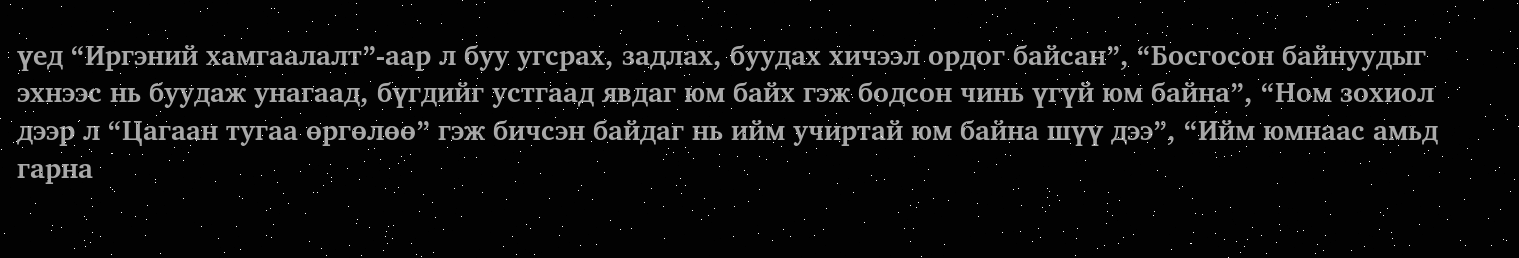үед “Иргэний хамгаалалт”-аар л буу угсрах, задлах, буудах хичээл ордог байсан”, “Босгосон байнуудыг эхнээс нь буудаж унагаад, бүгдийг устгаад явдаг юм байх гэж бодсон чинь үгүй юм байна”, “Ном зохиол дээр л “Цагаан тугаа өргөлөө” гэж бичсэн байдаг нь ийм учиртай юм байна шүү дээ”, “Ийм юмнаас амьд гарна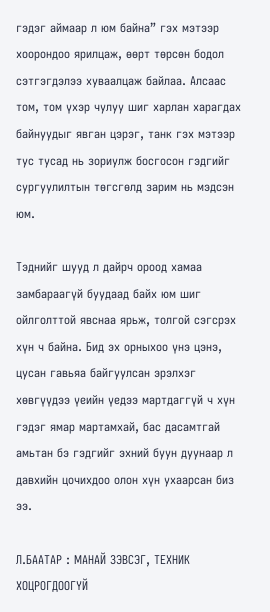гэдэг аймаар л юм байна” гэх мэтээр хоорондоо ярилцаж, өөрт төрсөн бодол сэтгэгдэлээ хуваалцаж байлаа. Алсаас том, том үхэр чулуу шиг харлан харагдах байнуудыг явган цэрэг, танк гэх мэтээр тус тусад нь зориулж босгосон гэдгийг сургуулилтын төгсгөлд зарим нь мэдсэн юм.

Тэднийг шууд л дайрч ороод хамаа замбараагүй буудаад байх юм шиг ойлголттой явснаа ярьж, толгой сэгсрэх хүн ч байна. Бид эх орныхоо үнэ цэнэ, цусан гавьяа байгуулсан эрэлхэг хөвгүүдээ үеийн үедээ мартдаггүй ч хүн гэдэг ямар мартамхай, бас дасамтгай амьтан бэ гэдгийг эхний буун дуунаар л давхийн цочихдоо олон хүн ухаарсан биз ээ.

Л.БААТАР : МАНАЙ ЗЭВСЭГ, ТЕХНИК ХОЦРОГДООГҮЙ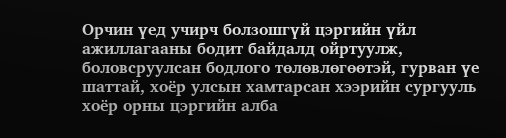Орчин үед учирч болзошгүй цэргийн үйл ажиллагааны бодит байдалд ойртуулж, боловсруулсан бодлого төлөвлөгөөтэй, гурван үе шаттай, хоёр улсын хамтарсан хээрийн сургууль хоёр орны цэргийн алба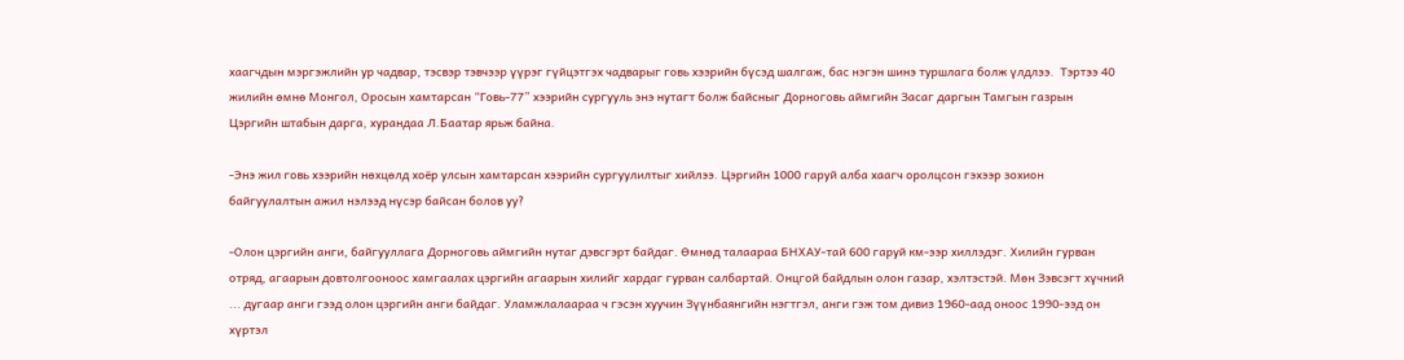хаагчдын мэргэжлийн ур чадвар, тэсвэр тэвчээр үүрэг гүйцэтгэх чадварыг говь хээрийн бүсэд шалгаж, бас нэгэн шинэ туршлага болж үлдлээ.  Тэртээ 40 жилийн өмнө Монгол, Оросын хамтарсан “Говь-77” хээрийн сургууль энэ нутагт болж байсныг Дорноговь аймгийн Засаг даргын Тамгын газрын Цэргийн штабын дарга, хурандаа Л.Баатар ярьж байна.

-Энэ жил говь хээрийн нөхцөлд хоёр улсын хамтарсан хээрийн сургуулилтыг хийлээ. Цэргийн 1000 гаруй алба хаагч оролцсон гэхээр зохион байгуулалтын ажил нэлээд нүсэр байсан болов уу?

-Олон цэргийн анги, байгууллага Дорноговь аймгийн нутаг дэвсгэрт байдаг. Өмнөд талаараа БНХАУ-тай 600 гаруй км-ээр хиллэдэг. Хилийн гурван отряд, агаарын довтолгооноос хамгаалах цэргийн агаарын хилийг хардаг гурван салбартай. Онцгой байдлын олон газар, хэлтэстэй. Мөн Зэвсэгт хүчний ... дугаар анги гээд олон цэргийн анги байдаг. Уламжлалаараа ч гэсэн хуучин Зүүнбаянгийн нэгтгэл, анги гэж том дивиз 1960-аад оноос 1990-ээд он хүртэл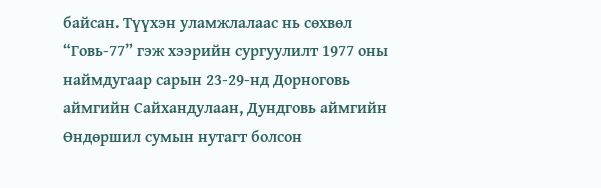байсан. Түүхэн уламжлалаас нь сөхвөл “Говь-77” гэж хээрийн сургуулилт 1977 оны наймдугаар сарын 23-29-нд Дорноговь аймгийн Сайхандулаан, Дундговь аймгийн Өндөршил сумын нутагт болсон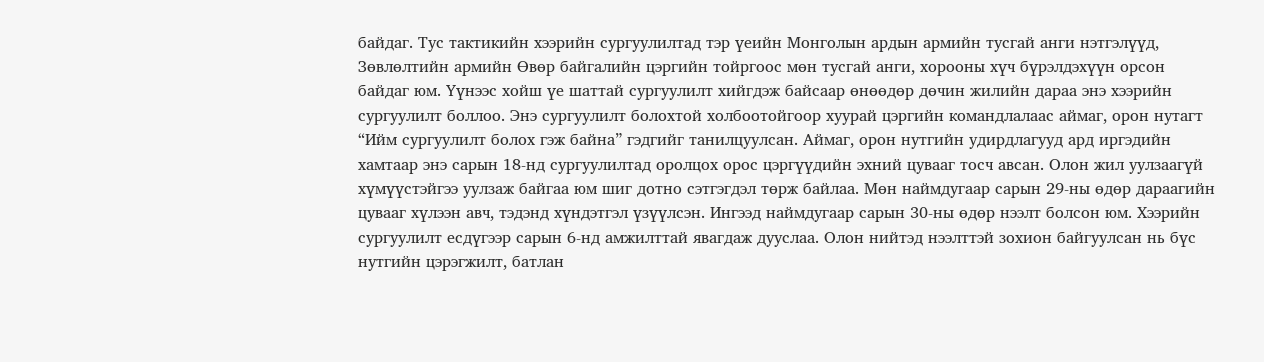байдаг. Тус тактикийн хээрийн сургуулилтад тэр үеийн Монголын ардын армийн тусгай анги нэтгэлүүд, Зөвлөлтийн армийн Өвөр байгалийн цэргийн тойргоос мөн тусгай анги, хорооны хүч бүрэлдэхүүн орсон байдаг юм. Үүнээс хойш үе шаттай сургуулилт хийгдэж байсаар өнөөдөр дөчин жилийн дараа энэ хээрийн сургуулилт боллоо. Энэ сургуулилт болохтой холбоотойгоор хуурай цэргийн командлалаас аймаг, орон нутагт “Ийм сургуулилт болох гэж байна” гэдгийг танилцуулсан. Аймаг, орон нутгийн удирдлагууд ард иргэдийн хамтаар энэ сарын 18-нд сургуулилтад оролцох орос цэргүүдийн эхний цувааг тосч авсан. Олон жил уулзаагүй хүмүүстэйгээ уулзаж байгаа юм шиг дотно сэтгэгдэл төрж байлаа. Мөн наймдугаар сарын 29-ны өдөр дараагийн цувааг хүлээн авч, тэдэнд хүндэтгэл үзүүлсэн. Ингээд наймдугаар сарын 30-ны өдөр нээлт болсон юм. Хээрийн сургуулилт есдүгээр сарын 6-нд амжилттай явагдаж дууслаа. Олон нийтэд нээлттэй зохион байгуулсан нь бүс нутгийн цэрэгжилт, батлан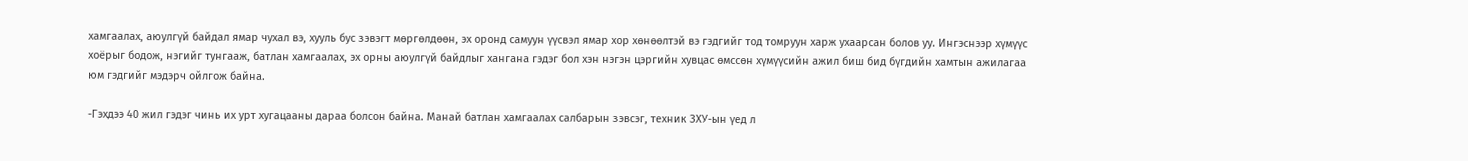хамгаалах, аюулгүй байдал ямар чухал вэ, хууль бус зэвэгт мөргөлдөөн, эх оронд самуун үүсвэл ямар хор хөнөөлтэй вэ гэдгийг тод томруун харж ухаарсан болов уу. Ингэснээр хүмүүс хоёрыг бодож, нэгийг тунгааж, батлан хамгаалах, эх орны аюулгүй байдлыг хангана гэдэг бол хэн нэгэн цэргийн хувцас өмссөн хүмүүсийн ажил биш бид бүгдийн хамтын ажилагаа юм гэдгийг мэдэрч ойлгож байна.

-Гэхдээ 40 жил гэдэг чинь их урт хугацааны дараа болсон байна. Манай батлан хамгаалах салбарын зэвсэг, техник ЗХУ-ын үед л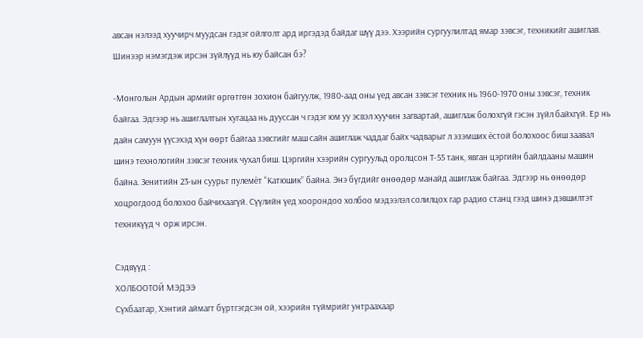авсан нэлээд хуучирч муудсан гэдэг ойлголт ард иргэдэд байдаг шүү дээ. Хээрийн сургуулилтад ямар зэвсэг, техникийг ашиглав. Шинээр нэмэгдэж ирсэн зүйлүүд нь юу байсан бэ?

-Монголын Ардын армийг өргөтгөн зохион байгуулж, 1980-аад оны үед авсан зэвсэг техник нь 1960-1970 оны зэвсэг, техник байгаа. Эдгээр нь ашиглалтын хугацаа нь дууссан ч гэдэг юм уу эсвэл хуучин загвартай, ашиглаж болохгүй гэсэн зүйл байхгүй. Ер нь дайн самуун үүсэхэд хүн өөрт байгаа зэвсгийг маш сайн ашиглаж чаддаг байх чадварыг л эзэмших ёстой болохоос биш заавал шинэ технологийн зэвсэг техник чухал биш. Цэргийн хээрийн сургуульд оролцсон Т-55 танк, явган цэргийн байлдааны машин байна. Зенитийн 23-ын суурьт пулемёт “Катюшик” байна. Энэ бүгдийг өнөөдөр манайд ашиглаж байгаа. Эдгээр нь өнөөдөр хоцрогдоод болохоо байчихаагүй. Сүүлийн үед хоорондоо холбоо мэдээлэл солилцох гар радио станц гээд шинэ дэвшилтэт техникүүд ч  орж ирсэн.

Сэдвүүд :
ХОЛБООТОЙ МЭДЭЭ
Сүхбаатар, Хэнтий аймагт бүртгэгдсэн ой, хээрийн түймрийг унтраахаар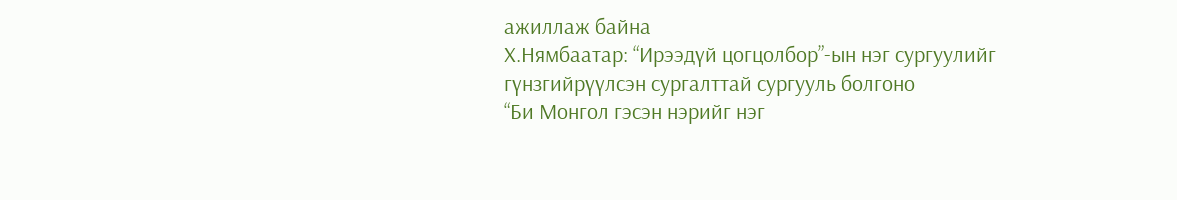ажиллаж байна
Х.Нямбаатар: “Ирээдүй цогцолбор”-ын нэг сургуулийг гүнзгийрүүлсэн сургалттай сургууль болгоно
“Би Монгол гэсэн нэрийг нэг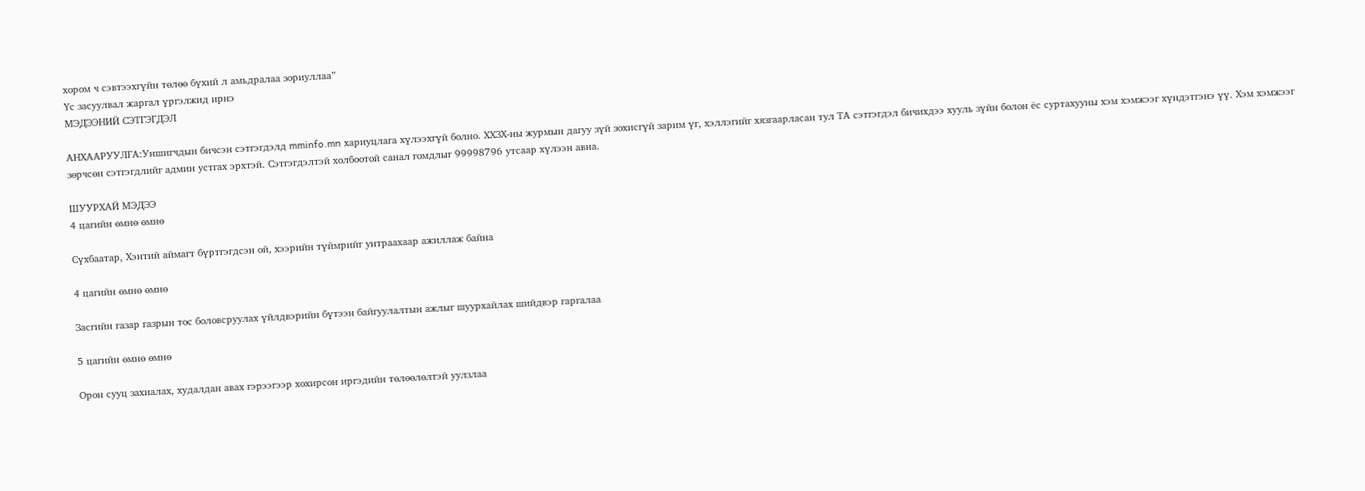хором ч сэвтээхгүйн төлөө бүхий л амьдралаа зориуллаа”
Үс засуулвал жаргал үргэлжид ирнэ
МЭДЭЭНИЙ СЭТГЭГДЭЛ

АНХААРУУЛГА:Уншигчдын бичсэн сэтгэгдэлд mminfo.mn хариуцлага хүлээхгүй болно. ХХЗХ-ны журмын дагуу зүй зохисгүй зарим үг, хэллэгийг хязгаарласан тул ТА сэтгэгдэл бичихдээ хууль зүйн болон ёс суртахууны хэм хэмжээг хүндэтгэнэ үү. Хэм хэмжээг зөрчсөн сэтгэгдлийг админ устгах эрхтэй. Сэтгэгдэлтэй холбоотой санал гомдлыг 99998796 утсаар хүлээн авна.

ШУУРХАЙ МЭДЭЭ
4 цагийн өмнө өмнө

Сүхбаатар, Хэнтий аймагт бүртгэгдсэн ой, хээрийн түймрийг унтраахаар ажиллаж байна

4 цагийн өмнө өмнө

Засгийн газар газрын тос боловсруулах үйлдвэрийн бүтээн байгуулалтын ажлыг шуурхайлах шийдвэр гаргалаа

5 цагийн өмнө өмнө

Орон сууц захиалах, худалдан авах гэрээгээр хохирсон иргэдийн төлөөлөлтэй уулзлаа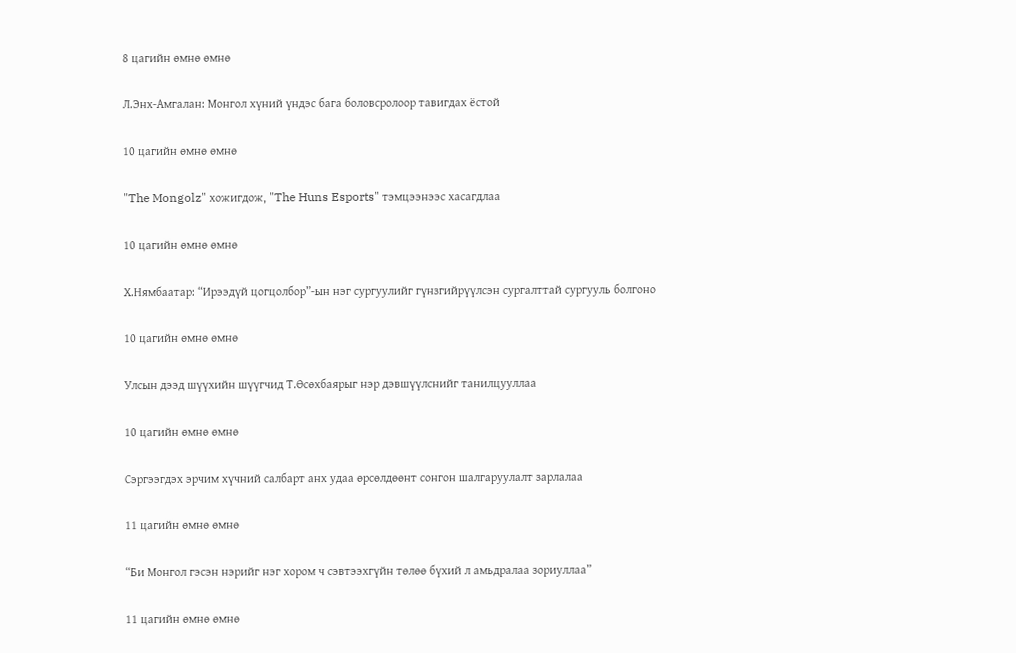8 цагийн өмнө өмнө

Л.Энх-Амгалан: Монгол хүний үндэс бага боловсролоор тавигдах ёстой

10 цагийн өмнө өмнө

"The Mongolz" хожигдож, "The Huns Esports" тэмцээнээс хасагдлаа

10 цагийн өмнө өмнө

Х.Нямбаатар: “Ирээдүй цогцолбор”-ын нэг сургуулийг гүнзгийрүүлсэн сургалттай сургууль болгоно

10 цагийн өмнө өмнө

Улсын дээд шүүхийн шүүгчид Т.Өсөхбаярыг нэр дэвшүүлснийг танилцууллаа

10 цагийн өмнө өмнө

Сэргээгдэх эрчим хүчний салбарт анх удаа өрсөлдөөнт сонгон шалгаруулалт зарлалаа

11 цагийн өмнө өмнө

“Би Монгол гэсэн нэрийг нэг хором ч сэвтээхгүйн төлөө бүхий л амьдралаа зориуллаа”

11 цагийн өмнө өмнө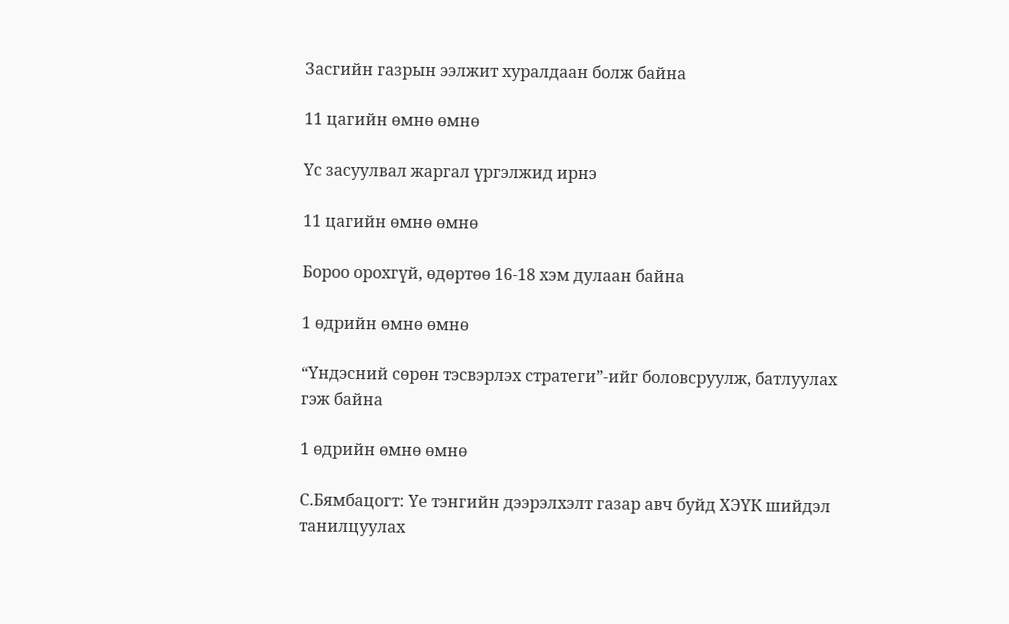Засгийн газрын ээлжит хуралдаан болж байна

11 цагийн өмнө өмнө

Үс засуулвал жаргал үргэлжид ирнэ

11 цагийн өмнө өмнө

Бороо орохгүй, өдөртөө 16-18 хэм дулаан байна

1 өдрийн өмнө өмнө

“Үндэсний сөрөн тэсвэрлэх стратеги”-ийг боловсруулж, батлуулах гэж байна

1 өдрийн өмнө өмнө

С.Бямбацогт: Үе тэнгийн дээрэлхэлт газар авч буйд ХЭҮК шийдэл танилцуулах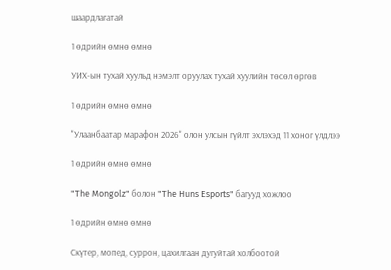шаардлагатай

1 өдрийн өмнө өмнө

УИХ-ын тухай хуульд нэмэлт оруулах тухай хуулийн төсөл өргөв

1 өдрийн өмнө өмнө

"Улаанбаатар марафон 2026" олон улсын гүйлт эхлэхэд 11 хоног үлдлээ

1 өдрийн өмнө өмнө

"The Mongolz" болон "The Huns Esports" багууд хожлоо

1 өдрийн өмнө өмнө

Скүтер, мопед, суррон, цахилгаан дугуйтай холбоотой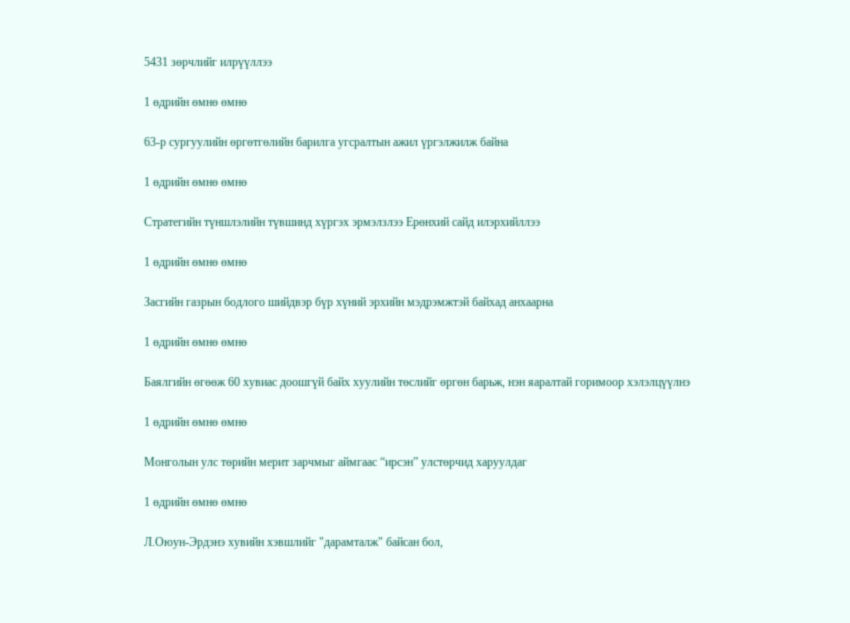5431 зөрчлийг илрүүллээ

1 өдрийн өмнө өмнө

63-р сургуулийн өргөтгөлийн барилга угсралтын ажил үргэлжилж байна

1 өдрийн өмнө өмнө

Стратегийн түншлэлийн түвшинд хүргэх эрмэлзлээ Ерөнхий сайд илэрхийллээ

1 өдрийн өмнө өмнө

Засгийн газрын бодлого шийдвэр бүр хүний эрхийн мэдрэмжтэй байхад анхаарна

1 өдрийн өмнө өмнө

Баялгийн өгөөж 60 хувиас доошгүй байх хуулийн төслийг өргөн барьж, нэн яаралтай горимоор хэлэлцүүлнэ

1 өдрийн өмнө өмнө

Монголын улс төрийн мерит зарчмыг аймгаас “ирсэн” улстөрчид харуулдаг

1 өдрийн өмнө өмнө

Л.Оюун-Эрдэнэ хувийн хэвшлийг "дарамталж" байсан бол,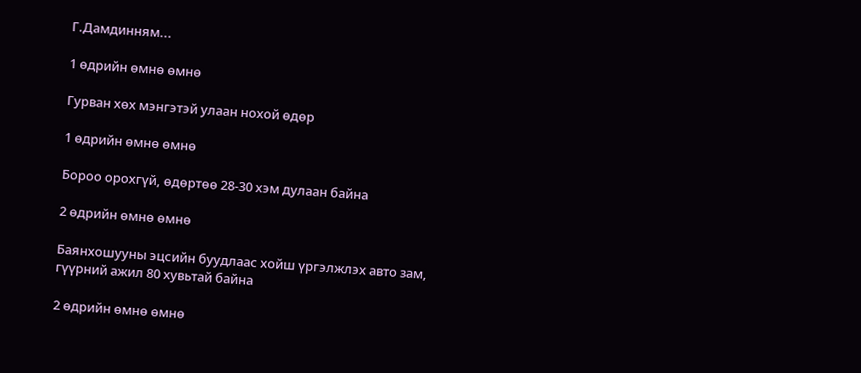Г.Дамдинням...

1 өдрийн өмнө өмнө

Гурван хөх мэнгэтэй улаан нохой өдөр

1 өдрийн өмнө өмнө

Бороо орохгүй, өдөртөө 28-30 хэм дулаан байна

2 өдрийн өмнө өмнө

Баянхошууны эцсийн буудлаас хойш үргэлжлэх авто зам, гүүрний ажил 80 хувьтай байна

2 өдрийн өмнө өмнө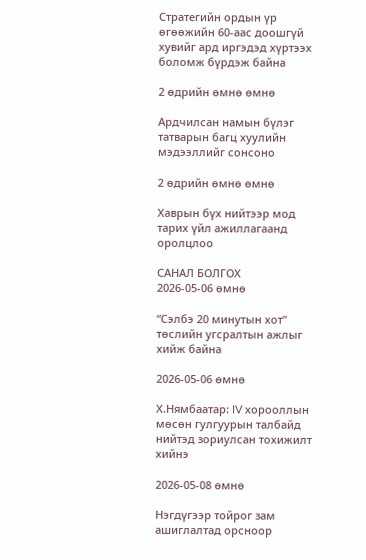Стратегийн ордын үр өгөөжийн 60-аас доошгүй хувийг ард иргэдэд хүртээх боломж бүрдэж байна

2 өдрийн өмнө өмнө

Ардчилсан намын бүлэг татварын багц хуулийн мэдээллийг сонсоно

2 өдрийн өмнө өмнө

Хаврын бүх нийтээр мод тарих үйл ажиллагаанд оролцлоо

САНАЛ БОЛГОХ
2026-05-06 өмнө

“Сэлбэ 20 минутын хот” төслийн угсралтын ажлыг хийж байна

2026-05-06 өмнө

Х.Нямбаатар: IV хорооллын мөсөн гулгуурын талбайд нийтэд зориулсан тохижилт хийнэ

2026-05-08 өмнө

Нэгдүгээр тойрог зам ашиглалтад орсноор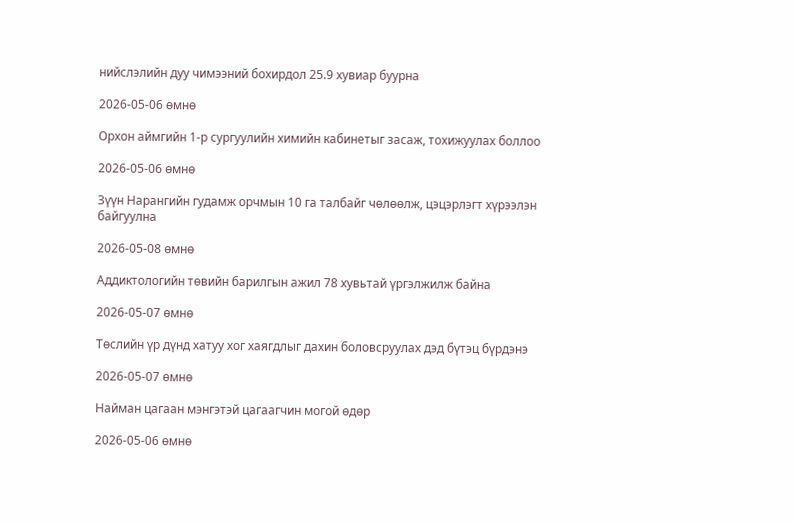нийслэлийн дуу чимээний бохирдол 25.9 хувиар буурна

2026-05-06 өмнө

Орхон аймгийн 1-р сургуулийн химийн кабинетыг засаж, тохижуулах боллоо

2026-05-06 өмнө

Зүүн Нарангийн гудамж орчмын 10 га талбайг чөлөөлж, цэцэрлэгт хүрээлэн байгуулна

2026-05-08 өмнө

Аддиктологийн төвийн барилгын ажил 78 хувьтай үргэлжилж байна

2026-05-07 өмнө

Төслийн үр дүнд хатуу хог хаягдлыг дахин боловсруулах дэд бүтэц бүрдэнэ

2026-05-07 өмнө

Найман цагаан мэнгэтэй цагаагчин могой өдөр

2026-05-06 өмнө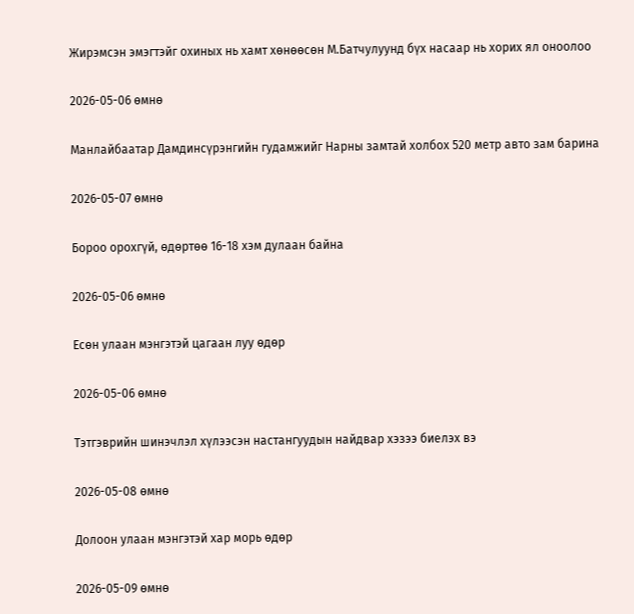Жирэмсэн эмэгтэйг охиных нь хамт хөнөөсөн М.Батчулуунд бүх насаар нь хорих ял оноолоо

2026-05-06 өмнө

Манлайбаатар Дамдинсүрэнгийн гудамжийг Нарны замтай холбох 520 метр авто зам барина

2026-05-07 өмнө

Бороо орохгүй, өдөртөө 16-18 хэм дулаан байна

2026-05-06 өмнө

Есөн улаан мэнгэтэй цагаан луу өдөр

2026-05-06 өмнө

Тэтгэврийн шинэчлэл хүлээсэн настангуудын найдвар хэзээ биелэх вэ

2026-05-08 өмнө

Долоон улаан мэнгэтэй хар морь өдөр

2026-05-09 өмнө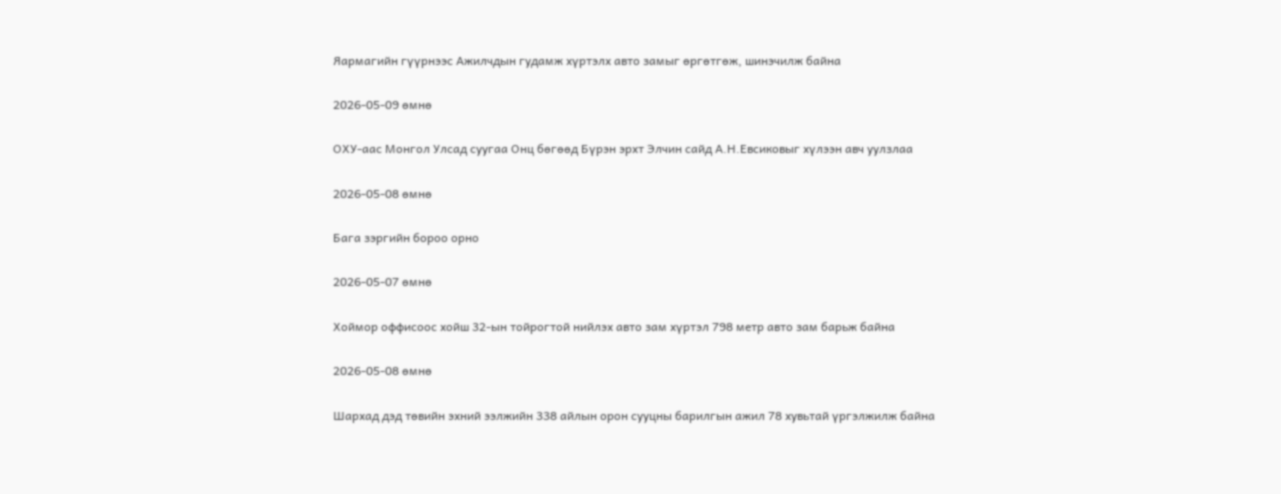Яармагийн гүүрнээс Ажилчдын гудамж хүртэлх авто замыг өргөтгөж, шинэчилж байна

2026-05-09 өмнө

ОХУ-аас Монгол Улсад суугаа Онц бөгөөд Бүрэн эрхт Элчин сайд А.Н.Евсиковыг хүлээн авч уулзлаа

2026-05-08 өмнө

Бага зэргийн бороо орно

2026-05-07 өмнө

Хоймор оффисоос хойш 32-ын тойрогтой нийлэх авто зам хүртэл 798 метр авто зам барьж байна

2026-05-08 өмнө

Шархад дэд төвийн эхний ээлжийн 338 айлын орон сууцны барилгын ажил 78 хувьтай үргэлжилж байна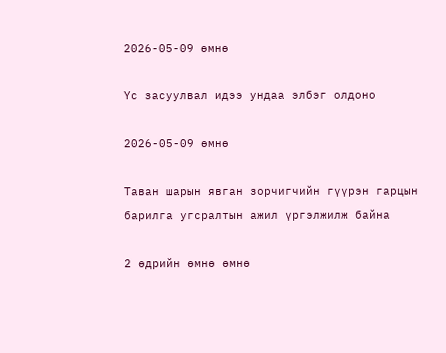2026-05-09 өмнө

Үс засуулвал идээ ундаа элбэг олдоно

2026-05-09 өмнө

Таван шарын явган зорчигчийн гүүрэн гарцын барилга угсралтын ажил үргэлжилж байна

2 өдрийн өмнө өмнө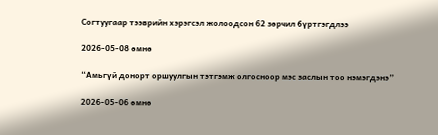Согтуугаар тээврийн хэрэгсэл жолоодсон 62 зөрчил бүртгэгдлээ

2026-05-08 өмнө

“Амьгүй донорт оршуулгын тэтгэмж олгосноор мэс заслын тоо нэмэгдэнэ”

2026-05-06 өмнө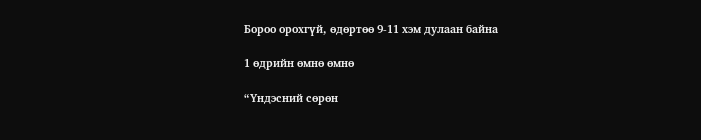Бороо орохгүй, өдөртөө 9-11 хэм дулаан байна

1 өдрийн өмнө өмнө

“Үндэсний сөрөн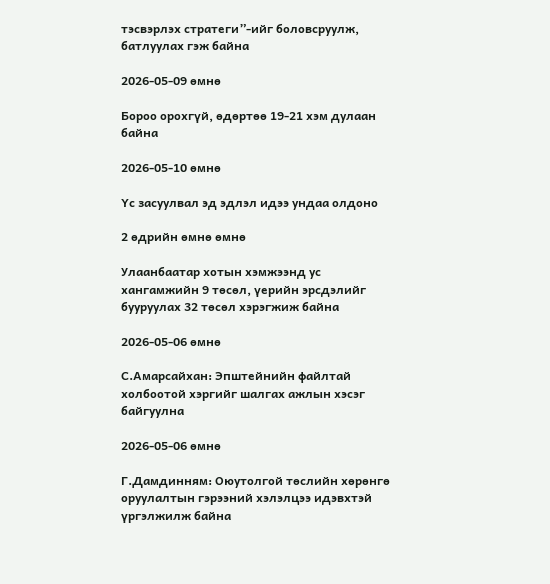тэсвэрлэх стратеги”-ийг боловсруулж, батлуулах гэж байна

2026-05-09 өмнө

Бороо орохгүй, өдөртөө 19-21 хэм дулаан байна

2026-05-10 өмнө

Үс засуулвал эд эдлэл идээ ундаа олдоно

2 өдрийн өмнө өмнө

Улаанбаатар хотын хэмжээнд ус хангамжийн 9 төсөл, үерийн эрсдэлийг бууруулах 32 төсөл хэрэгжиж байна

2026-05-06 өмнө

С.Амарсайхан: Эпштейнийн файлтай холбоотой хэргийг шалгах ажлын хэсэг байгуулна

2026-05-06 өмнө

Г.Дамдинням: Оюутолгой төслийн хөрөнгө оруулалтын гэрээний хэлэлцээ идэвхтэй үргэлжилж байна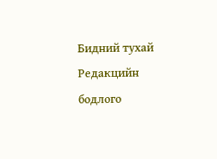Бидний тухай Редакцийн бодлого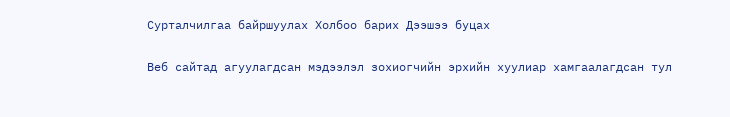Сурталчилгаа байршуулах Холбоо барих Дээшээ буцах


Веб сайтад агуулагдсан мэдээлэл зохиогчийн эрхийн хуулиар хамгаалагдсан тул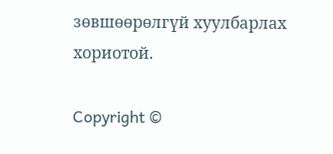зөвшөөрөлгүй хуулбарлах хориотой.

Copyright ©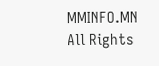MMINFO.MN All Rights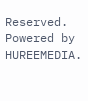Reserved. Powered by HUREEMEDIA.